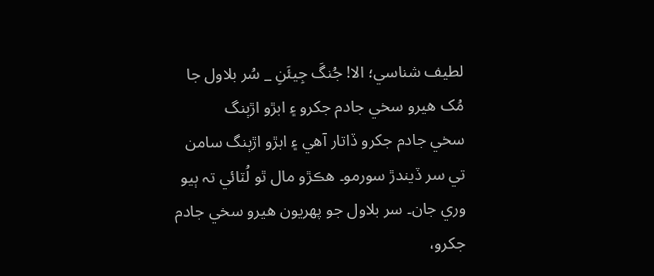لطيف شناسي؛ الا! جُنگَ جِيئَنِ _ سُر بلاول جا مُک ھيرو سخي جادم جکرو ۽ ابڙو اڙٻنگ
سخي جادم جکرو ڏاتار آھي ۽ ابڙو اڙٻنگ سامن تي سر ڏيندڙ سورمو۔ ھڪڙو مال ٿو لُٽائي تہ ٻيو وري جان۔ سر بلاول جو پھريون ھيرو سخي جادم جکرو،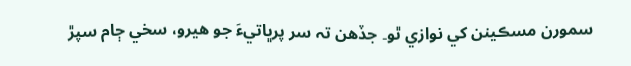سمورن مسڪينن کي نوازي ٿو۔ جڏھن تہ سر پرڀاتيءَ جو ھيرو، سخي ڄام سپڙ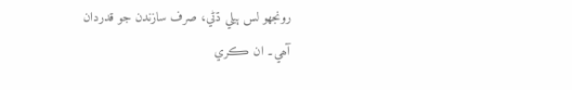رونجهو لس ٻيلي ڌڻي، صرف سازندن جو قدردان آھي۔ ان ڪري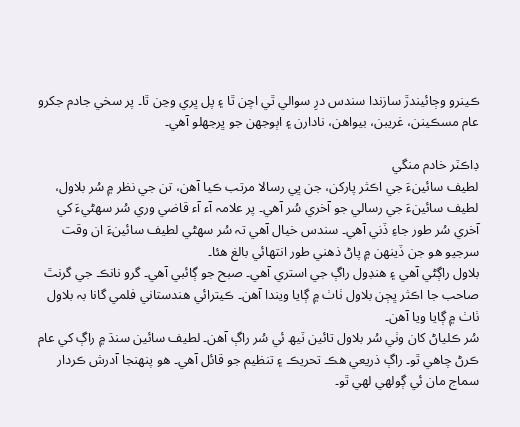ڪينرو وڄائيندڙ سازندا سندس درِ سوالي ٿي اچن ٿا ۽ پل ڀري وڃن ٿا۔ پر سخي جادم جکرو عام مسڪينن، غريبن، بيواھن، نادارن ۽ اٻوجهن جو ڀرجهلو آھي۔

ڊاڪٽر خادم منگي
لطيف سائينءَ جي اڪثر پارکن، جن ڀي رسالا مرتب ڪيا آھن، تن جي نظر ۾ سُر بلاول، لطيف سائينءَ جي رسالي جو آخري سُر آھي۔ پر علامہ آء آء قاضي وري سُر سھڻيءَ کي آخري سُر طور جاءِ ڏني آھي۔ سندس خيال آھي تہ سُر سھڻي لطيف سائينءَ ان وقت سرجيو ھو جن ڏينھن ۾ پاڻ ذھني طور انتھائي بالغ ھئا۔
بلاول راڳڻي آھي ۽ ھنڊول راڳ جي استري آھي۔ صبح جو ڳائبي آھي۔ گرو نانڪ جي گرنٿ صاحب جا اڪثر ڀڄن بلاول ٺاٺ ۾ ڳايا ويندا آھن۔ ڪيترائي ھندستاني فلمي گانا بہ بلاول ٺاٺ ۾ ڳايا ويا آھن۔
سُر ڪلياڻ کان وٺي سُر بلاول تائين ٽيھ ئي سُر راڳ آھن۔ لطيف سائين سنڌ ۾ راڳ کي عام ڪرڻ چاھي ٿو۔ راڳ ذريعي ھڪ تحريڪ ۽ تنظيم جو قائل آھي۔ ھو پنھنجا آدرش ڪردار سماج مان ئي ڳولهي لھي ٿو۔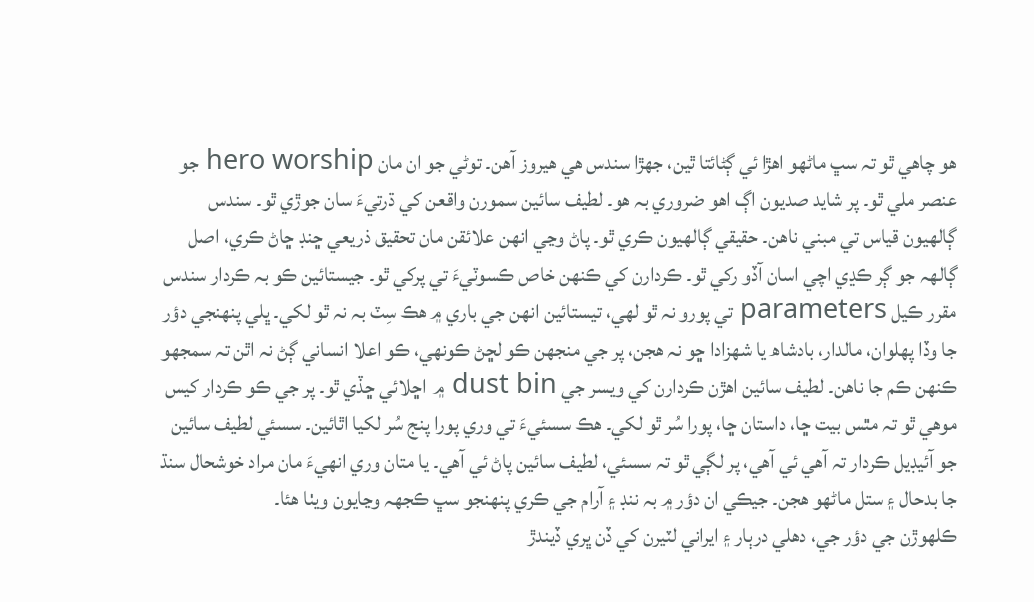ھو چاھي ٿو تہ سڀ ماڻھو اھڙا ئي ڳڻائتا ٿين، جھڙا سندس ھي ھيروز آھن۔ توڻي جو ان مان hero worship جو عنصر ملي ٿو۔ پر شايد صديون اڳ اھو ضروري بہ ھو۔ لطيف سائين سمورن واقعن کي ڌرتيءَ سان جوڙي ٿو۔ سندس ڳالهيون قياس تي مبني ناھن۔ حقيقي ڳالهيون ڪري ٿو۔ پاڻ وڃي انھن علائقن مان تحقيق ذريعي ڇنڊ ڇاڻ ڪري، اصل ڳالهہ جو ڳر ڪڍي اچي اسان آڏو رکي ٿو۔ ڪردارن کي ڪنھن خاص ڪسوٽيءَ تي پرکي ٿو۔ جيستائين ڪو بہ ڪردار سندس مقرر ڪيل parameters تي پورو نہ ٿو لھي، تيستائين انھن جي باري ۾ ھڪ سِٽ بہ نہ ٿو لکي۔ ڀلي پنھنجي دؤر جا وڏا پھلوان، مالدار، بادشاھ يا شھزادا ڇو نہ ھجن، پر جي منجهن ڪو لڇڻ ڪونھي، ڪو اعلا انساني ڳڻ نہ اٿن تہ سمجهو ڪنھن ڪم جا ناھن۔ لطيف سائين اھڙن ڪردارن کي ويسر جي dust bin ۾ اڇلائي ڇڏي ٿو۔ پر جي ڪو ڪردار کيس موھي ٿو تہ مٿس بيت ڇا، داستان ڇا، پورا سُر ٿو لکي۔ ھڪ سسئيءَ تي وري پورا پنج سُر لکيا اٿائين۔ سسئي لطيف سائين جو آئيڊيل ڪردار تہ آھي ئي آھي، پر لڳي ٿو تہ سسئي، لطيف سائين پاڻ ئي آھي۔ يا متان وري انھيءَ مان مراد خوشحال سنڌ جا بدحال ۽ ستل ماڻھو ھجن۔ جيڪي ان دؤر ۾ بہ ننڊ ۽ آرام جي ڪري پنھنجو سڀ ڪجهہ وڃايون ويٺا ھئا۔
ڪلھوڙن جي دؤر جي، دھلي درٻار ۽ ايراني لٽيرن کي ڏن ڀري ڏيندڙ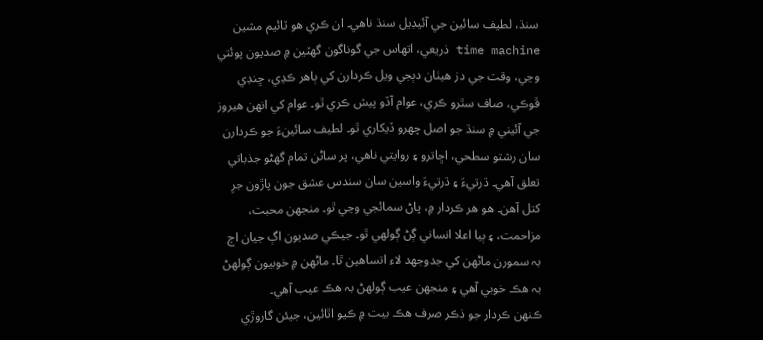سنڌ، لطيف سائين جي آئيڊيل سنڌ ناھي۔ ان ڪري ھو ٽائيم مشين time machine ذريعي، اتھاس جي گوناگون گهٽين ۾ صديون پوئتي وڃي، وقت جي دز ھيٺان دٻجي ويل ڪردارن کي ٻاھر ڪڍي، ڇنڊي ڦوڪي، صاف سٿرو ڪري، عوام آڏو پيش ڪري ٿو۔ عوام کي انھن ھيروز جي آئيني ۾ سنڌ جو اصل چھرو ڏيکاري ٿو۔ لطيف سائينءَ جو ڪردارن سان رشتو سطحي، اڇاترو ۽ روايتي ناھي، پر ساڻن تمام گهڻو جذباتي تعلق آھي۔ ڌرتيءَ ۽ ڌرتيءَ واسين سان سندس عشق جون پاڙون جرِ کتل آھن۔ ھو ھر ڪردار ۾، پاڻ سمائجي وڃي ٿو۔ منجهن محبت، مزاحمت، ۽ ٻيا اعلا انساني ڳڻ ڳولهي ٿو۔ جيڪي صديون اڳ جيان اڄ بہ سمورن ماڻھن کي جدوجھد لاء اتساھين ٿا۔ ماڻھن ۾ خوبيون ڳولهڻ بہ ھڪ خوبي آھي ۽ منجهن عيب ڳولهڻ بہ ھڪ عيب آھي۔
ڪنھن ڪردار جو ذڪر صرف ھڪ بيت ۾ ڪيو اٿائين، جيئن گاروڙي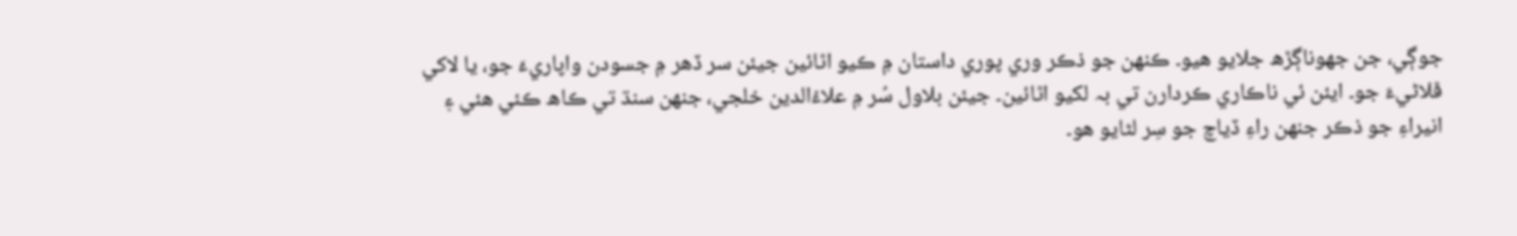جوڳي، جن جهوناڳڙھ جلايو ھيو۔ ڪنھن جو ذڪر وري پوري داستان ۾ ڪيو اٿائين جيئن سر ڏھر ۾ جسودن واپاريءَ جو، يا لاکي ڦلاڻيءَ جو۔ ايئن ئي ناڪاري ڪردارن تي بہ لکيو اٿائين۔ جيئن بلاول سُر ۾ علاءُالدين خلجي، جنھن سنڌ تي ڪاھ ڪئي ھئي ۽ انيراءِ جو ذڪر جنھن راءِ ڏياچ جو سِر لڻايو ھو۔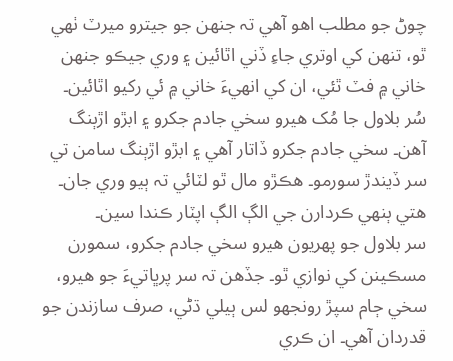چوڻ جو مطلب اھو آھي تہ جنھن جو جيترو ميرٽ ٺھي ٿو، تنھن کي اوتري جاءِ ڏني اٿائين ۽ وري جيڪو جنھن خاني ۾ فٽ ٿئي، ان کي انھيءَ خاني ۾ ئي رکيو اٿائين۔
سُر بلاول جا مُک ھيرو سخي جادم جکرو ۽ ابڙو اڙٻنگ آھن۔ سخي جادم جکرو ڏاتار آھي ۽ ابڙو اڙٻنگ سامن تي سر ڏيندڙ سورمو۔ ھڪڙو مال ٿو لٽائي تہ ٻيو وري جان۔ ھتي ٻنھي ڪردارن جي الڳ الڳ اپٽار ڪندا سين۔
سر بلاول جو پھريون ھيرو سخي جادم جکرو، سمورن مسڪينن کي نوازي ٿو۔ جڏھن تہ سر پرڀاتيءَ جو ھيرو، سخي ڄام سپڙ رونجهو لس ٻيلي ڌڻي، صرف سازندن جو قدردان آھي۔ ان ڪري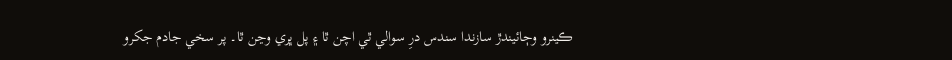ڪينرو وڄائيندڙ سازندا سندس درِ سوالي ٿي اچن ٿا ۽ پل ڀري وڃن ٿا۔ پر سخي جادم جکرو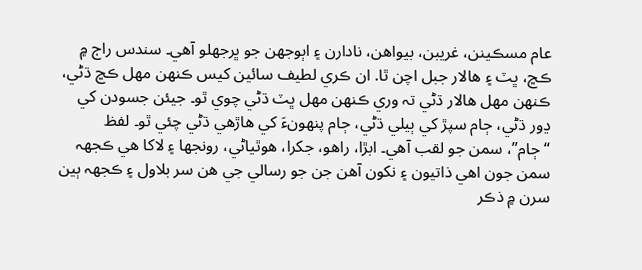عام مسڪينن، غريبن، بيواھن، نادارن ۽ اٻوجهن جو ڀرجهلو آھي۔ سندس راڄ ۾ ڪڇ، ڀٽ ۽ ھالار جبل اچن ٿا. ان ڪري لطيف سائين کيس ڪنھن مھل ڪڇ ڌڻي، ڪنھن مھل ھالار ڌڻي تہ وري ڪنھن مھل ڀٽ ڌڻي چوي ٿو۔ جيئن جسودن کي ڍور ڌڻي، ڄام سپڙ کي ٻيلي ڌڻي، ڄام پنھونءَ کي ھاڙھي ڌڻي چئي ٿو۔ لفظ “ڄام”، سمن جو لقب آھي۔ ابڙا، راھو، جکرا، ھوٿياڻي، رونجها ۽ لاکا ھي ڪجهہ سمن جون اھي ذاتيون ۽ نکون آھن جن جو رسالي جي ھن سر بلاول ۽ ڪجهہ ٻين سرن ۾ ذڪر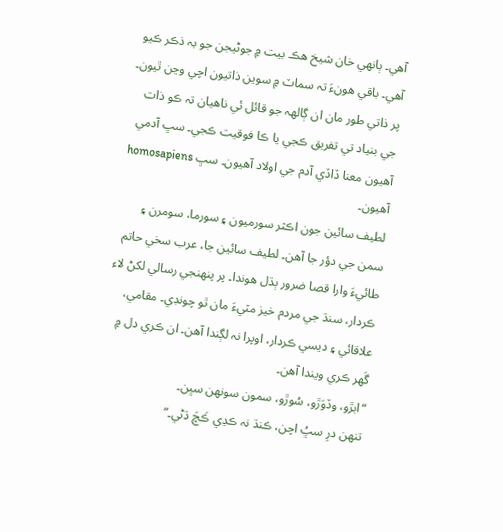آھي۔ ٻانھي خان شيخ ھڪ بيت ۾ جوڻيجن جو بہ ذڪر ڪيو آھي۔ باقي ھونءَ تہ سماٽ ۾ سوين ذاتيون اچي وڃن ٿيون۔ پر ذاتي طور مان ان ڳالهہ جو قائل ئي ناھيان تہ ڪو ذات جي بنياد تي تفريق ڪجي يا ڪا فوقيت ڪجي۔ سڀ آدمي آھيون معنا ڏاڏي آدم جي اولاد آھيون۔ سڀ homosapiens آھيون۔
لطيف سائين جون اڪثر سورميون ۽ سورما، سومرن ۽ سمن جي دؤر جا آھن۔ لطيف سائين جا، عرب سخي حاتم طائيءَ وارا قصا ضرور ٻڌل ھوندا۔ پر پنھنجي رسالي لکڻ لاء ڪردار، سنڌ جي مردم خيز مٽيءَ مان ٿو چونڊي۔ مقامي، علاقائي ۽ ديسي ڪردار، اوپرا نہ لڳندا آھن۔ ان ڪري دل ۾ گَهر ڪري ويندا آھن۔
“ابڙو، وڏوَڙو، سُوڙو، سمون سونھن سڀن۔
تنھن درِ سڀُ اچن، ڪنڌ نہ ڪڍي ڪَڇَ ڌڻي۔”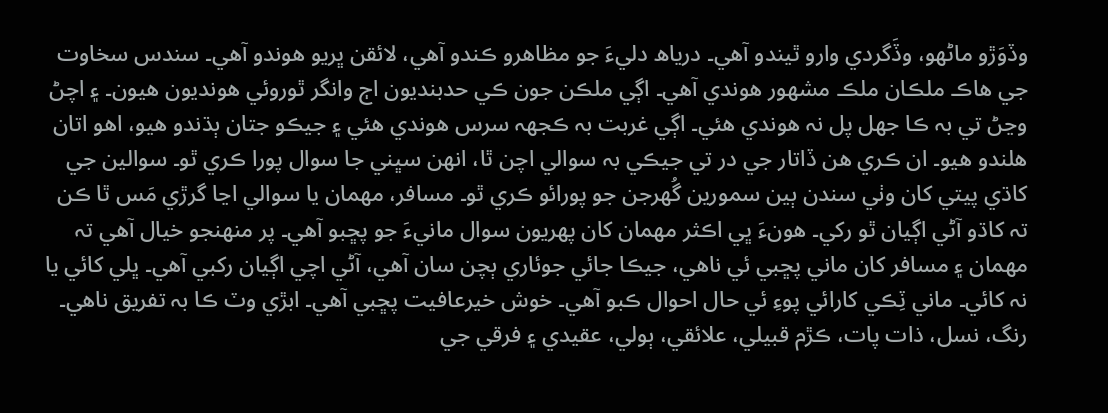وڏوَڙو ماڻھو، وڏَگردي وارو ٿيندو آھي۔ درياھ دليءَ جو مظاھرو ڪندو آھي، لائقن ڀريو ھوندو آھي۔ سندس سخاوت جي ھاڪ ملڪان ملڪ مشھور ھوندي آھي۔ اڳي ملڪن جون ڪي حدبنديون اڄ وانگر ٿوروئي ھوندیون ھیون۔ ۽ اچڻ وڃڻ تي بہ ڪا جهل پل نہ ھوندي ھئي۔ اڳي غربت بہ ڪجهہ سرس ھوندي ھئي ۽ جيڪو جتان ٻڌندو ھيو، اھو اتان ھلندو ھيو۔ ان ڪري ھن ڏاتار جي در تي جيڪي بہ سوالي اچن ٿا، انھن سڀني جا سوال پورا ڪري ٿو۔ سوالين جي کاڌي پيتي کان وٺي سندن ٻين سمورين گُهرجن جو پورائو ڪري ٿو۔ مسافر، مھمان يا سوالي اڃا گرڙي مَس ٿا ڪن تہ کاڌو آڻي اڳيان ٿو رکي۔ ھونءَ ڀي اڪثر مھمان کان پھريون سوال مانيءَ جو پڇبو آھي۔ پر منھنجو خيال آھي تہ مھمان ۽ مسافر کان ماني پڇبي ئي ناھي، جيڪا جائي جوئاري ٻچن سان آھي، آڻي اچي اڳيان رکبي آھي۔ ڀلي کائي يا نہ کائي۔ ماني ٽِڪي کارائي پوءِ ئي حال احوال ڪبو آھي۔ خوش خيرعافيت پڇبي آھي۔ ابڙي وٽ ڪا بہ تفریق ناھي۔ رنگ، نسل، ذات پات، ڪڙم قبيلي، علائقي، ٻولي، عقيدي ۽ فرقي جي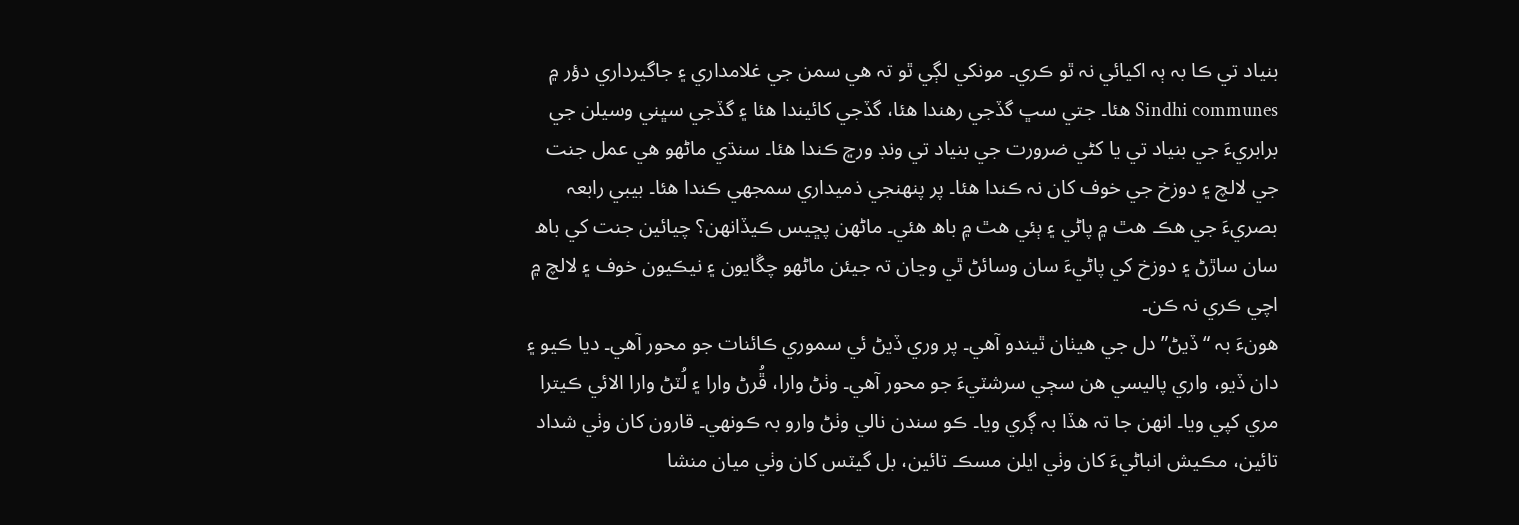بنیاد تي ڪا بہ ٻہ اکیائي نہ ٿو ڪري۔ مونکي لڳي ٿو تہ ھي سمن جي غلامداري ۽ جاگيرداري دؤر ۾ Sindhi communes ھئا۔ جتي سڀ گڏجي رھندا ھئا، گڏجي کائيندا ھئا ۽ گڏجي سڀني وسيلن جي برابريءَ جي بنياد تي يا کڻي ضرورت جي بنياد تي ونڊ ورڇ ڪندا ھئا۔ سنڌي ماڻھو ھي عمل جنت جي لالچ ۽ دوزخ جي خوف کان نہ ڪندا ھئا۔ پر پنھنجي ذميداري سمجهي ڪندا ھئا۔ بيبي رابعہ بصريءَ جي ھڪ ھٿ ۾ پاڻي ۽ ٻئي ھٿ ۾ باھ ھئي۔ ماڻھن پڇيس ڪيڏانھن؟ چيائين جنت کي باھ سان ساڙڻ ۽ دوزخ کي پاڻيءَ سان وسائڻ ٿي وڃان تہ جیئن ماٹھو چڱايون ۽ نيڪيون خوف ۽ لالچ ۾ اچي ڪري نہ ڪن۔
ھونءَ بہ “ڏيڻ” دل جي ھيٺان ٿيندو آھي۔ پر وري ڏيڻ ئي سموري ڪائنات جو محور آھي۔ ديا ڪيو ۽ دان ڏيو، واري پاليسي ھن سڄي سرشٽيءَ جو محور آھي۔ وٺڻ وارا، ڦُرڻ وارا ۽ لُٽڻ وارا الائي ڪيترا مري کپي ويا۔ انھن جا تہ ھڏا بہ ڳري ويا۔ ڪو سندن نالي وٺڻ وارو بہ ڪونھي۔ قارون کان وٺي شداد تائين، مڪيش انباڻيءَ کان وٺي ايلن مسڪ تائين، بل گيٽس کان وٺي ميان منشا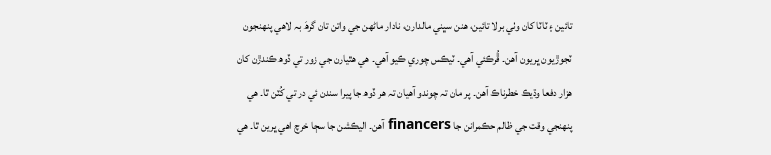تائين ۽ ٽاٽا کان وٺي برلا تائين، ھنن سڀني مالدارن، نادار ماڻھن جي واتن تان گرھَ بہ لاھي پنھنجون ٽجوڙيون ڀريون آھن۔ ڦُرڪئي آھي۔ ٽيڪس چوري ڪيو آھي۔ ھي ھٿيارن جي زور تي ڏوھ ڪندڙن کان ھزار دفعا وڌيڪ خطرناڪ آھن۔ پر مان تہ چوندو آھيان تہ ھر ڏوھ جا پيرا سندن ئي در تي کُٽن ٿا۔ ھي پنھنجي وقت جي ظالم حڪمرانن جا financers آھن۔ اليڪشن جا سڄا خرچ اھي ڀرين ٿا۔ ھي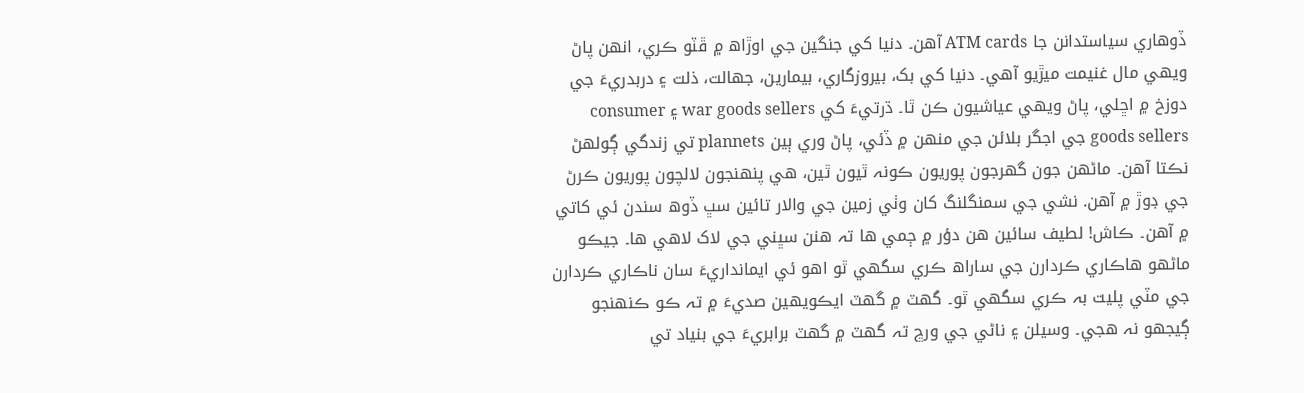ڏوھاري سياستدانن جا ATM cards آھن۔ دنيا کي جنگين جي اوڙاھ ۾ ڦٽو ڪري، انھن پاڻ ويھي مال غنيمت ميڙيو آھي۔ دنيا کي بک، بيروزگاري، بيمارين، جھالت، ذلت ۽ دربدريءَ جي دوزخ ۾ اڇلي، پاڻ ويھي عياشيون ڪن ٿا۔ ڌرتيءَ کي war goods sellers ۽ consumer goods sellers جي اجگر بلائن جي منھن ۾ ڏئي، پاڻ وري ٻين plannets تي زندگي ڳولهڻ نڪتا آھن۔ ماڻھن جون گھرجون پوريون ڪونہ ٿيون ٿين، ھي پنھنجون لالچون پوريون ڪرڻ جي ڊوڙ ۾ آھن. نشي جي سمنگلنگ کان وٺي زمين جي والار تائين سڀ ڏوھ سندن ئي کاتي ۾ آھن۔ ڪاش! لطيف سائين ھن دؤر ۾ ڄمي ھا تہ ھنن سڀني جي لاک لاھي ھا۔ جيڪو ماڻھو ھاڪاري ڪردارن جي ساراھ ڪري سگهي ٿو اھو ئي ايمانداريءَ سان ناڪاري ڪردارن جي مٽي پليت بہ ڪري سگهي ٿو۔ گهٽ ۾ گهٽ ايڪويھين صديءَ ۾ تہ ڪو ڪنھنجو ڳيجهو نہ ھجي۔ وسيلن ۽ ناڻي جي ورڇ تہ گهٽ ۾ گهٽ برابريءَ جي بنياد تي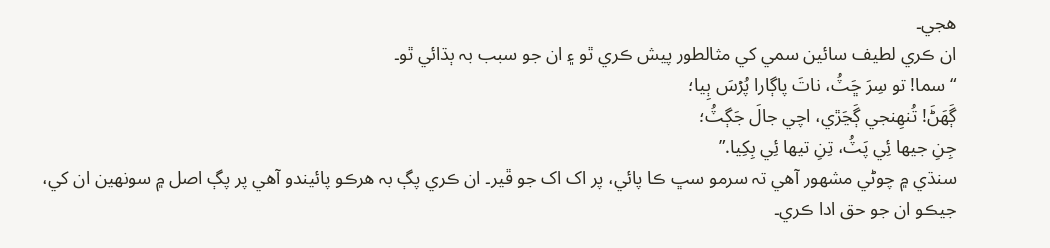ھجي۔
ان ڪري لطيف سائين سمي کي مثالطور پيش ڪري ٿو ۽ ان جو سبب بہ ٻڌائي ٿو۔
“سما! تو سِرَ ڇَٽُ، ناتَ پاڳارا پُرۡسَ ٻِيا؛
ڳَھَڻَ! تُنهِنجي ڳَڃَڙي، اچي جالَ جَڳٽُ؛
جِنِ جيھا ئِي پَٽُ، تِنِ تيھا ئِي بِکِيا.”
سنڌي ۾ چوڻي مشھور آھي تہ سرمو سڀ ڪا پائي، پر اک اک جو ڦير۔ ان ڪري پڳ بہ ھرڪو پائيندو آھي پر پڳ اصل ۾ سونھين ان کي، جيڪو ان جو حق ادا ڪري۔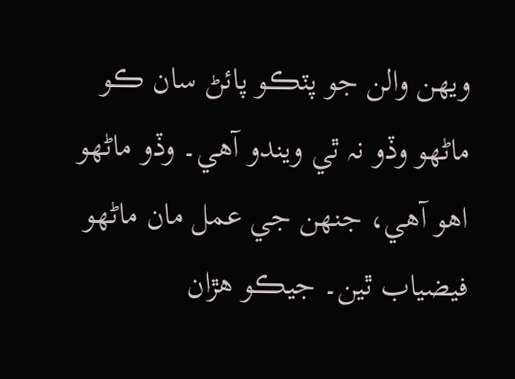ويھن والن جو پٽڪو پائڻ سان ڪو ماڻھو وڏو نہ ٿي ويندو آھي۔ وڏو ماڻھو اھو آھي، جنھن جي عمل مان ماڻھو فيضياب ٿين۔ جيڪو ھڙان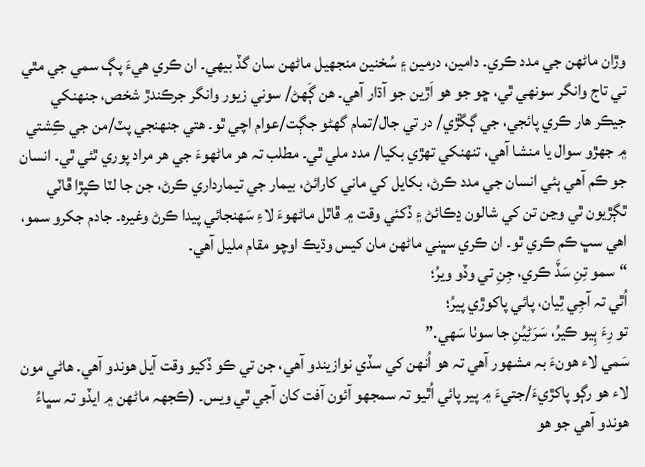وڙان ماڻھن جي مدد ڪري۔ دامين، درمين ۽ سُخنين منجهيل ماڻھن سان گڏ بيھي۔ ان ڪري ھيءَ پڳ سمي جي مٿي تي تاج وانگر سونھي ٿي، ڇو جو ھو اَڙين جو آڌار آھي۔ ھن ڳَھڻ/ سوني زيور وانگر جرڪندڙ شخص، جنھنکي جيڪر ھار ڪري پائجي، جي ڳڱڙي/ در تي جال/تمام گهڻو جڳت/عوام اچي ٿو۔ ھتي جنھنجي پٽ/من جي ڪِشتي ۾ جھڙو سوال يا منشا آھي، تنھنکي تھڙي بکيا/ مدد ملي ٿي۔ مطلب تہ ھر ماٹھوءَ جي ھر مراد پوري ٿئي ٿي۔ انسان جو ڪم آھي ٻئي انسان جي مدد ڪرڻ، بکايل کي ماني کارائڻ، بيمار جي تيمارداري ڪرڻ، جن جا لٽا ڪپڙا ڦاٽي ٿڳڙيون ٿي وڃن تن کي شالون ڍڪائڻ ۽ ڏکئي وقت ۾ ڦاٿل ماڻھوءَ لاءِ سَھنجائي پيدا ڪرڻ وغيره۔ جادم جکرو سمو، اھي سڀ ڪم ڪري ٿو۔ ان ڪري سڀني ماڻھن مان کيس وڌيڪ اوچو مقام مليل آھي۔
“سمو تِنِ سَڏَ ڪري، جِنِ تي وڏو ويرُ؛
اُٿي تہ آجِي ٿِيان، پائي پاکوڙي پيرُ؛
تو رِءَ ٻِيو ڪيرُ، سَرَڻِيُنِ جا سوٺا سَھي.”
سَمي لاء ھونءَ بہ مشھور آھي تہ ھو اُنھن کي سڏي نوازيندو آھي، جن تي ڪو ڏکيو وقت آيل ھوندو آهي. ھاڻي مون لاء هو رڳو پاکڙيءَ/جتيءَ ۾ پير پائي اُٿيو تہ سمجهو آئون آفت کان آجي ٿي ويس۔ (ڪجهہ ماٹھن ۾ ايڏو تہ سڀاءُ ھوندو آھي جو ھو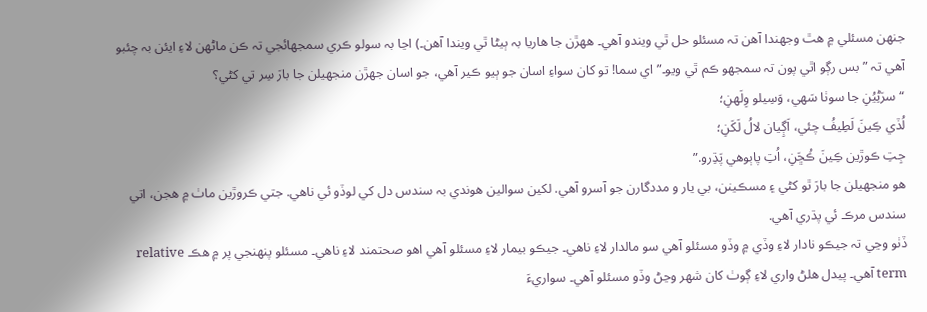جنھن مسئلي ۾ ھٿ وجهندا آھن تہ مسئلو حل ٿي ويندو آھي۔ ھھڙن جا ھاريا بہ ٻيڻا ٿي ويندا آھن۔) اڃا بہ سولو ڪري سمجهائجي تہ ڪن ماڻھن لاءِ ايئن بہ چئبو آھي تہ ”بس رڳو اٿي پون تہ سمجهو ڪم ٿي ويو۔” اي سما! تو کان سواءِ اسان جو ٻيو ڪير آھي، جو اسان جھڙن منجهيلن جا بارَ سِر تي کڻي؟
“سرَڻِيُنِ جا سوٺا سَھي، وَسِيلو وِلَھنِ؛
لُڏي ڪِينَ لَطِيفُ چئي، اَڳِيان لالُ لَکَنِ؛
جِتِ ڪوڙين ڪِينَ ڪُڇَنِ، اُتِ پاٻوهي پَڌِرو.”
ھو منجهيلن جا بارَ ٿو کڻي ۽ مسڪينن، بي يار و مددگارن جو آسرو آهي. لکين سوالين ھوندي بہ سندس دل کي لوڏو ئي ناھي. جتي ڪروڙين ماٺ ۾ هجن، اتي سندس مرڪ ئي پڌري آهي.
ڏٺو وڃي تہ جيڪو نادار لاءِ وڏي ۾ وڏو مسئلو آھي سو مالدار لاءِ ناھي۔ جيڪو بيمار لاءِ مسئلو آھي اھو صحتمند لاءِ ناھي۔ مسئلو پنھنجي پر ۾ ھڪ relative term آھي۔ پيدل ھلڻ واري لاءِ ڳوٺ کان شھر وڃڻ وڏو مسئلو آھي۔ سواريءَ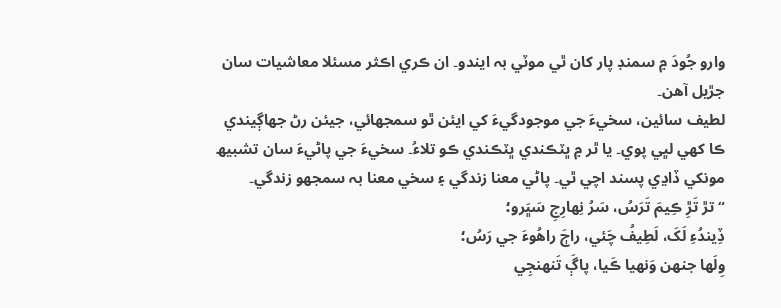وارو جُودَ ۾ سمنڊ پار کان ٿي موٽي بہ ايندو۔ ان ڪري اڪثر مسئلا معاشيات سان جڙيل آھن۔
لطيف سائين، سخيءَ جي موجودگيءَ کي ايئن ٿو سمجهائي، جيئن رڻ جهاڳيندي ڪا کھي لڀي پوي۔ يا ٿر ۾ ڀٽڪندي ڀٽڪندي ڪو تلاءُ۔ سخيءَ جي پاڻيءَ سان تشبيھ مونکي ڏاڍي پسند اچي ٿي۔ پاڻي معنا زندگي ۽ سخي معنا بہ سمجهو زندگي۔
“تڙ تَڙِ ڪِيمَ تَرَسُ، سَرُ نِھارِجِ سَڀَرو؛
ڏِيندُءِ لَکَ، لَطِيفُ چَئي، راڄَ راهُوءَ جي رَسُ؛
وِلَھا جنھن وَنھيا ڪَيا، پاڳَ تَنھنجِي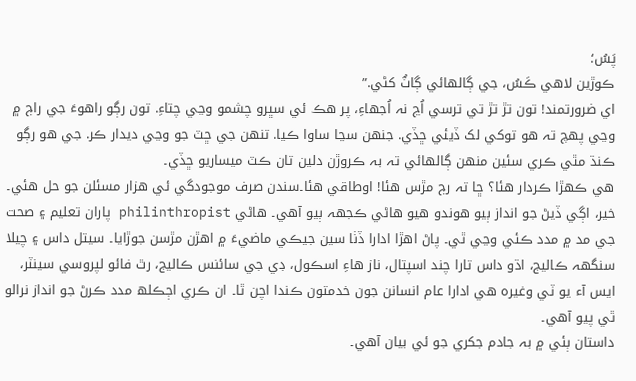پَسُ؛
ڪوڙين لاهي ڪَسُ، جي ڳالهائي ڳاٽُ کڻي.”
اي ضرورتمند! تون تڙ تڙ تي ترسي اُڃ نہ اُجهاءِ، پر هڪ ئي سڀرو چشمو وڃي چتاءِ. تون رڳو راهوءَ جي راڄ ۾ وڃي پھچ تہ هو توکي لک ڏيئي ڇڏي. جنھن سڃا ساوا ڪيا. تنهن جي ڇٽ جو وڃي ديدار ڪر. جي هو رڳو ڪنڌ مٿي ڪري سئين منھن ڳالھائي تہ بہ ڪروڙن دلين تان ڪٽ ميساريو ڇڏي۔
ھي ڪھڙا ڪردار ھئا؟ ڇا تہ رڄ مڙس ھئا! اوطاقي ھئا۔سندن صرف موجودگي ئي ھزار مسئلن جو حل ھئي۔ خير، اڳي ڏيڻ جو انداز ٻيو ھوندو ھيو ھاڻي ڪجهہ ٻيو آھي۔ ھاڻي philinthropist پاران تعليم ۽ صحت جي مد ۾ مدد ڪئي وڃي ٿي۔ پاڻ اھڙا ادارا ڏٺا سين جيڪي ماضيءَ ۾ اھڙن مڙسن جوڙايا۔ سيتل داس ۽ چيلا سنگهہ ڪاليج، اڌو داس تارا چند اسپتال، ناز ھاءِ اسڪول، ڊي جي سائنس ڪاليج، رٿ فائو لپروسي سينٽر، ايس آء يو ٽي وغيره ھي ادارا عام انسانن جون خدمتون ڪندا اچن ٿا۔ ان ڪري اڄڪلھ مدد ڪرڻ جو انداز نرالو ٿي پيو آھي۔
داستان ٻئي ۾ بہ جادم جکري جو ئي بيان آھي۔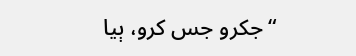“جکرو جس کرو، ٻيا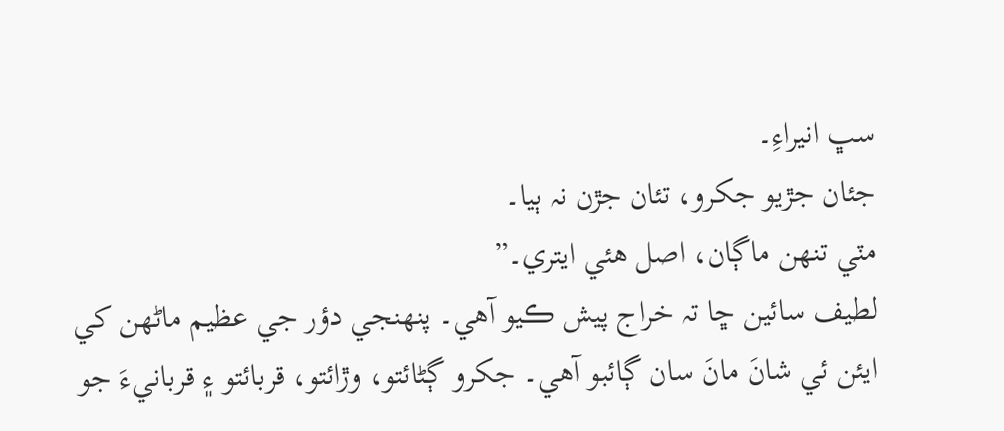سڀ انيراءِ۔
جئان جڙيو جکرو، تئان جڙن نہ ٻيا۔
مٽي تنھن ماڳان، اصل ھئي ايتري۔”
لطيف سائين ڇا تہ خراج پيش ڪيو آھي۔ پنھنجي دؤر جي عظيم ماڻھن کي ايئن ئي شانَ مانَ سان ڳائبو آھي۔ جکرو ڳڻائتو، وڙائتو، قربائتو ۽ قربانيءَ جو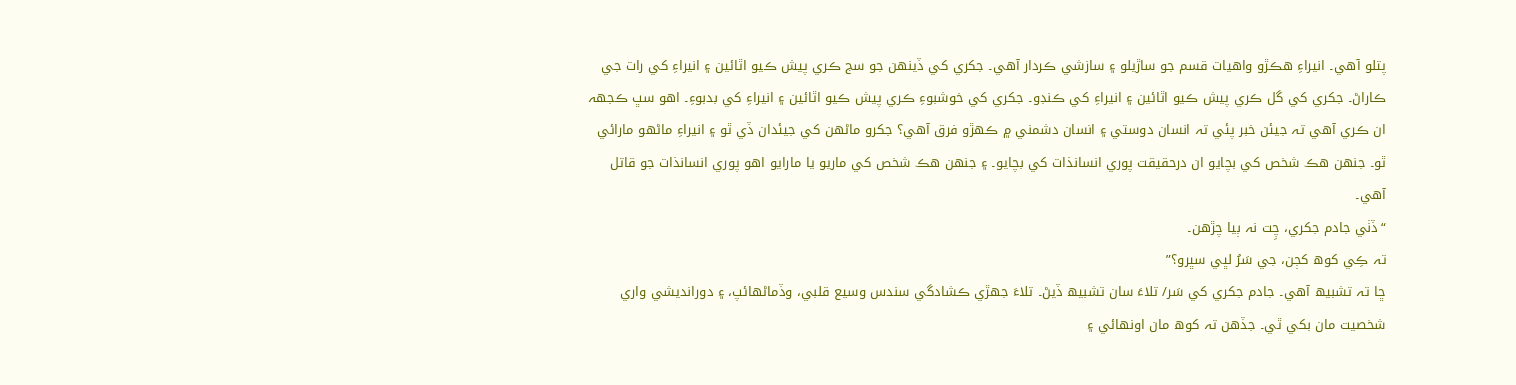پتلو آھي۔ انيراءِ ھڪڙو واھيات قسم جو ساڙيلو ۽ سازشي ڪردار آھي۔ جکري کي ڏينھن جو سج ڪري پيش ڪيو اٿائين ۽ انيراءِ کي رات جي ڪاراڻ۔ جکري کي گل ڪري پيش ڪيو اٿائين ۽ انيراءِ کي ڪنڊو۔ جکري کي خوشبوءِ ڪري پيش ڪيو اٿائين ۽ انيراءِ کي بدبوءِ۔ اھو سڀ ڪجهہ ان ڪري آھي تہ جیئن خبر پئي تہ انسان دوستي ۽ انسان دشمني ۾ ڪھڙو فرق آھي؟ جکرو ماڻھن کي جيئدان ڏي ٿو ۽ انيراءِ ماڻھو مارائي ٿو۔ جنھن ھڪ شخص کي بچايو ان درحقيقت پوري انسانذات کي بچايو۔ ۽ جنھن ھڪ شخص کي ماريو يا مارايو اھو پوري انسانذات جو قاتل آھي۔
“ڏٺي جادم جکري، چِت نہ ٻيا چڙھن۔
تہ ڪِي کوھ کڄن، جي سَرُ لڀي سڀرو؟”
ڇا تہ تشبيھ آھي۔ جادم جکري کي سَر/ تلاءَ سان تشبيھ ڏيڻ۔ تلاءَ جھڙي ڪشادگي سندس وسيع قلبي، وڏماڻھائپ، ۽ دورانديشي واري شخصيت مان بکي ٿي۔ جڏھن تہ کوھ مان اونھائي ۽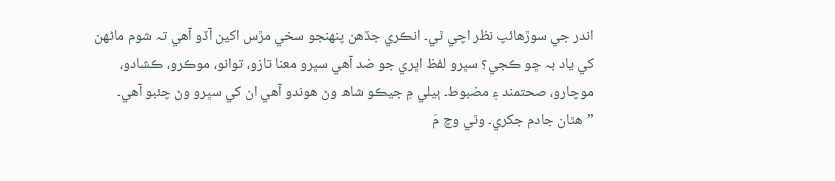اندر جي سوڙھائپ نظر اچي ٿي۔ انڪري جڏھن پنھنجو سخي مڙس اکين آڏو آھي تہ شوم ماڻھن کي ياد بہ ڇو ڪجي؟ سڀرو لفظ اڀري جو ضد آھي سڀرو معنا تازو، توانو، موڪرو، ڪشادو، موچارو، صحتمند ۽ مضبوط۔ ٻيلي ۾ جيڪو شاھ وڻ ھوندو آھي ان کي سڀرو وڻ چئبو آھي۔
”ھٿان جادم جکري۔ وٿي وچ مَ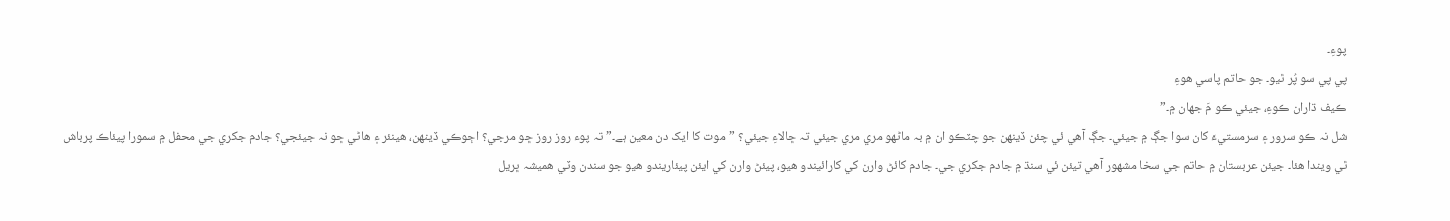پوءِ۔
پي پي سو پُر ٿيو۔ جو حاتم پاسي ھوءِ
ڪيف ڌاران ڪوءِ، جيئي ڪو مَ جھان ۾۔”
شل نہ ڪو سرور ۽ سرمستيءَ کان سوا جڳ ۾ جيئي۔ جڳ آھي ئي چئن ڏينھن جو چٽڪو ان ۾ بہ ماٹھو مري مري جيئي تہ ڇالاءِ جيئي؟ ”موت کا ایک دن معین ہے۔” تہ پوء روز روز ڇو مرجي؟ اڄوڪي ڏينھن، ھينئر ۽ ھاڻي ڇو نہ جیئجي؟ جادم جکري جي محفل ۾ سمورا پيئاڪ پرباش ٿي ويندا ھئا۔ جيئن عربستان ۾ حاتم جي سخا مشھور آھي تيئن ئي سنڌ ۾ جادم جکري جي۔ جادم کائڻ وارن کي کارائيندو ھيو، پيئڻ وارن کي ايئن پيئاريندو ھيو جو سندن وٽي ھميشہ ڀريل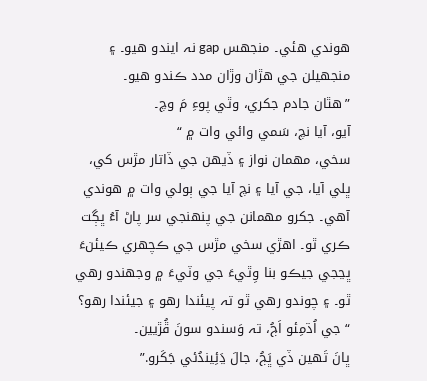ھوندي ھئي۔ منجهس gap نہ ایندو ھیو۔ ۽ منجهيلن جي ھڙان وڙان مدد ڪندو ھيو۔
”ھٿان جادم جکري، وٿي پوءِ مَ وچ۔
آيو، آيا نچ، سَمي وائي وات ۾ “
سخي، مھمان نواز ۽ ڏيھن جي ڏاتار مڙس کي، ڀلي آيا، جي آيا ۽ نچ آيا جي ٻولي وات ۾ ھوندي آھي۔ جکرو مھمانن جي پنھنجي سر پاڻ آءُ ڀڳت ڪري ٿو۔ اھڙي سخي مڙس جي ڪچھري ڪيئنءَ ڀڃجي جيڪو بنا وِٿيءَ جي وٽيءَ ۾ وجهندو رھي ٿو۔ ۽ چوندو رھي ٿو تہ پيئندا رھو ۽ جيئندا رھو؟
“جي اُڌمِئو اَڄُ، تہ وَسندو سونَ ڦُڙيين۔
ڀانَ تَھين ڏي ڀَڄُ، جالَ ڍَئِيندُئي جَکَرو.”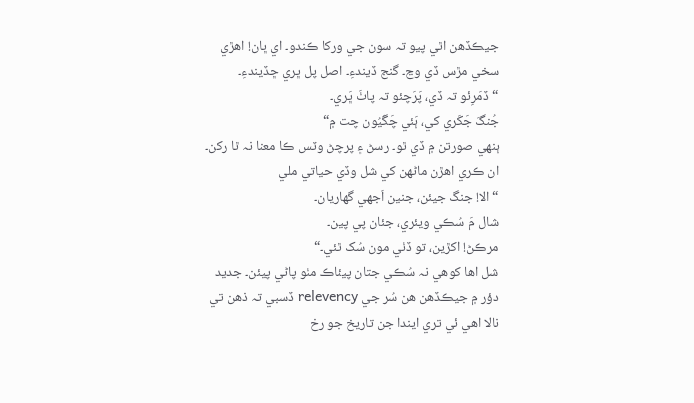جيڪڏھن اٿي پيو تہ سون جي ورکا ڪندو۔ اي ڀان! اھڙي سخي مڙس ڏي وڃ۔ گنج ڏيندءِ۔ اصل پل ڀري ڇڏيندءِ۔
“ڏمَرِئو تہ ڏي، پَرَچئو تہ پاٺَ ڀَري۔
جُنگَ جَکَري کي، ٻَئي چَڱيُون چت ۾“
ٻنھي صورتن ۾ ڏي ٿو۔ رسڻ ۽ پرچڻ وٽس ڪا معنا نہ ٿا رکن۔
ان ڪري اھڙن ماڻھن کي شل وڏي حياتي ملي
“الا! جنگ جيئن، جنين اَجهي گهاريان۔
شال مَ سُڪي ويئري، جئان پي پين۔
مرڪڻ! اکڙين، تو ڏٺي مون سُک ٿئي۔“
شل اھا کوھي نہ سُڪي جتان پيئاڪ مٺو پاڻي پيئن۔ جديد دؤر ۾ جيڪڏھن ھن سُر جي relevency ڏسبي تہ ذھن تي نالا اھي ئي تري ايندا جن تاريخ جو رخ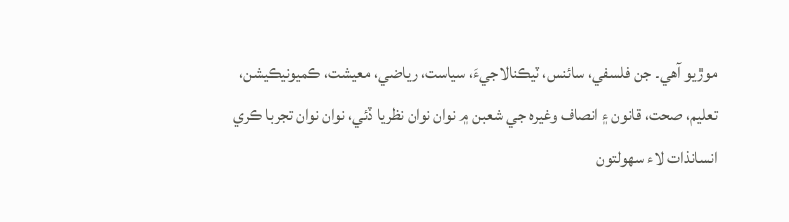موڙيو آھي۔ جن فلسفي، سائنس، ٽيڪنالاجيءَ، سياست، رياضي، معيشت، ڪميونيڪيشن، تعليم، صحت، قانون ۽ انصاف وغيره جي شعبن ۾ نوان نوان نظريا ڏئي، نوان نوان تجربا ڪري انسانذات لاء سھولتون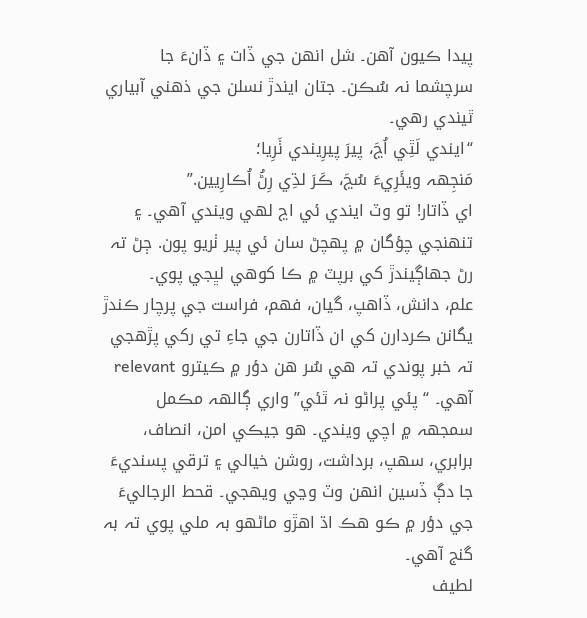پيدا ڪيون آھن۔ شل انھن جي ڏات ۽ ڏانءَ جا سرچشما نہ سُڪن۔ جتان ايندڙ نسلن جي ذھني آبياري ٿيندي رھي۔
“ايندي لَٿِي اُڃَ، پيرَ پيرِيندي ٺَرِيا؛
مَنجِهہ ويئَرِيءَ سُڃَ، ڪَرَ لڌِي رِڻُ اُڪارِيين.”
اي ڏاتار! تو وٽ ايندي ئي اڃ لھي ويندي آھي۔ ۽ تنھنجي چؤگان ۾ پھچڻ سان ئي پير ٺريو پون. ڄڻ تہ رڻ جھاڳيندڙ کي برپٽ ۾ ڪا کوھي لڀجي پوي۔
علم، دانش، ڏاھپ، گيان، فھم، فراست جي پرچار ڪندڙ يگانن ڪردارن کي ان ڏاتارن جي جاءِ تي رکي پڙھجي تہ خبر پوندي تہ ھي سُر ھن دؤر ۾ ڪيترو relevant آھي۔ “پئي پراڻو نہ ٿئي” واري ڳالهہ مڪمل سمجهہ ۾ اچي ويندي۔ ھو جيڪي امن، انصاف، برابري، سھپ، برداشت، روشن خيالي ۽ ترقي پسنديءَ جا دڳ ڏسين انھن وٽ وڃي ويھجي۔ قحط الرجاليءَ جي دؤر ۾ ڪو ھڪ اڌ اھڙو ماڻھو بہ ملي پوي تہ بہ گنج آھي۔
لطيف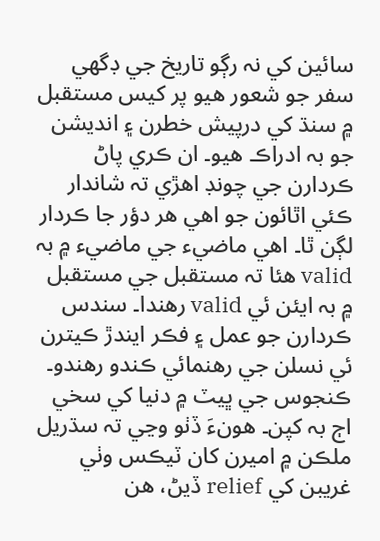سائين کي نہ رڳو تاريخ جي ڊگهي سفر جو شعور ھيو پر کيس مستقبل ۾ سنڌ کي درپيش خطرن ۽ انديشن جو بہ ادراڪ ھيو۔ ان ڪري پاڻ ڪردارن جي چونڊ اھڙي تہ شاندار ڪئي اٿائون جو اھي ھر دؤر جا ڪردار لڳن ٿا۔ اھي ماضيء جي ماضيء ۾ بہ valid ھئا تہ مستقبل جي مستقبل ۾ بہ ايئن ئي valid رھندا۔ سندس ڪردارن جو عمل ۽ فڪر ايندڙ ڪيترن ئي نسلن جي رھنمائي ڪندو رھندو۔ ڪنجوس جي ڀيٽ ۾ دنيا کي سخي اڄ بہ کپن۔ ھونءَ ڏٺو وڃي تہ سڌريل ملڪن ۾ اميرن کان ٽيڪس وٺي غريبن کي relief ڏيڻ، ھن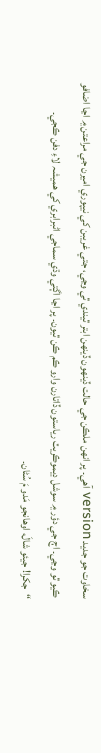سخاوت جو جديد version آھي۔ پر انھن ملڪن جي حالت ڏينھون ڏينھن ابتر ٿيندي ٿي وڃي، جتي غريبن کي نيپوري اميرن جي مراعتن ۾ اڃا اضافو ڪيو ٿو وڃي۔ اڄ جي دؤر ۾ سوشل ڊيموڪريٽ رياستون ڏاتارن وارو ڪم ڪن ٿيون۔ پر اڃا اڳتي وڌي سماجي اڻبرابري کي ھميشہ لاءِ دفن ڪجي۔
“جکرا! جيئو شالَ، اوھانجو مَدو مَ سُڻان۔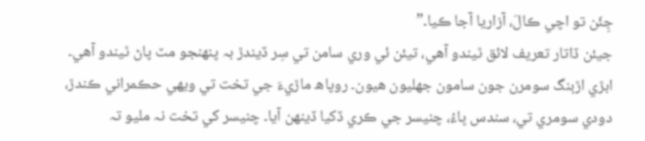جِئَن تو اچي ڪالَ، آزاريا آجا ڪيا۔”
جيئن ڏاتار تعريف لائق ٿيندو آھي، تيئن ئي وري سامن تي سِر ڏيندڙ بہ پنھنجو مٽ پاڻ ٿيندو آھي۔ ابڙي اڙٻنگ سومرن جون سامون جهليون ھيون۔ روپاھ ماڙيءَ جي تخت تي ويھي حڪمراني ڪندڙ، دودي سومري تي، سندس ڀاءُ، چنيسر جي ڪري ڏکيا ڏينھن آيا۔ چنيسر کي تخت نہ ملیو تہ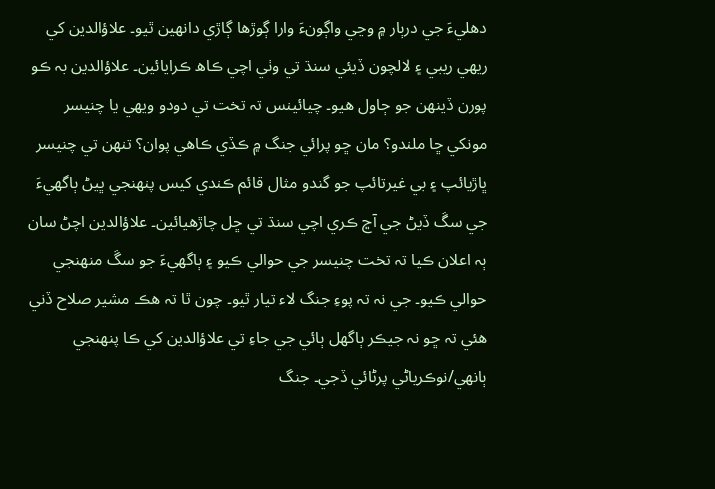دھليءَ جي درٻار ۾ وڃي واڳونءَ وارا ڳوڙھا ڳاڙي دانھين ٿيو۔ علاؤالدين کي ريھي ريبي ۽ لالچون ڏيئي سنڌ تي وٺي اچي ڪاھ ڪرايائين۔ علاؤالدين بہ ڪو پورن ڏينھن جو ڄاول ھيو۔ چيائينس تہ تخت تي دودو ويھي يا چنيسر مونکي ڇا ملندو؟ مان ڇو پرائي جنگ ۾ ڪڏي ڪاھي پوان؟ تنھن تي چنيسر ڀاڙيائپ ۽ بي غيرتائپ جو گندو مثال قائم ڪندي کيس پنھنجي ڀيڻ ٻاگهيءَ جي سڱ ڏيڻ جي آڇ ڪري اچي سنڌ تي ڇل چاڙھيائين۔ علاؤالدين اچڻ سان ٻہ اعلان ڪيا تہ تخت چنیسر جي حوالي ڪيو ۽ ٻاگهيءَ جو سڱ منھنجي حوالي ڪيو۔ جي نہ تہ پوءِ جنگ لاء تيار ٿيو۔ چون ٿا تہ هڪ مشير صلاح ڏني ھئي تہ ڇو نہ جیڪر ٻاگهل ٻائي جي جاءِ تي علاؤالدين کي ڪا پنھنجي ٻانھي/نوڪرياڻي پرڻائي ڏجي۔ جنگ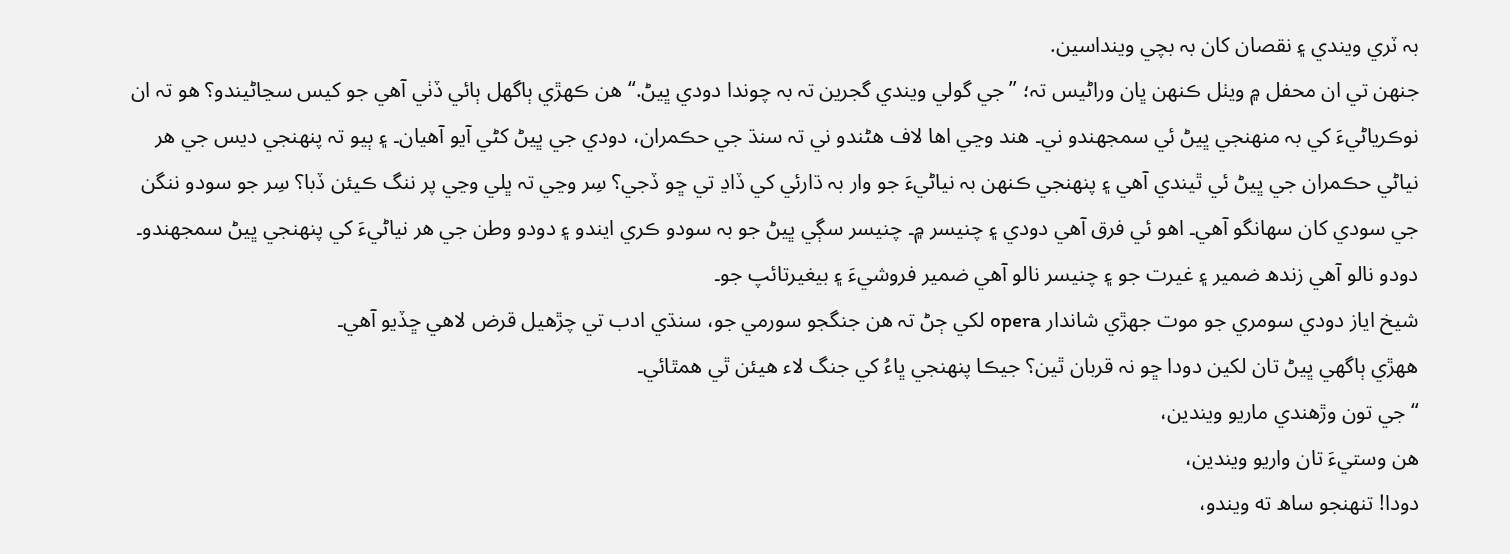بہ ٽري ويندي ۽ نقصان کان بہ بچي وينداسين.
جنهن تي ان محفل ۾ ويٺل ڪنھن ڀان وراڻيس تہ؛ ”جي گولي ويندي گجرين تہ بہ چوندا دودي ڀيڻ.“ ھن ڪھڙي ٻاگهل ٻائي ڏٺي آھي جو کيس سڃاڻيندو؟ ھو تہ ان نوڪرياڻيءَ کي بہ منھنجي ڀيڻ ئي سمجهندو ني۔ ھند وڃي اھا لاف ھڻندو ني تہ سنڌ جي حڪمران، دودي جي ڀيڻ کڻي آيو آھيان۔ ۽ ٻيو تہ پنھنجي ديس جي ھر نياڻي حڪمران جي ڀيڻ ئي ٿيندي آھي ۽ پنھنجي ڪنھن بہ نیاٹيءَ جو وار بہ ڌارئي کي ڏاڍ تي ڇو ڏجي؟ سِر وڃي تہ ڀلي وڃي پر ننگ ڪيئن ڏبا؟ سِر جو سودو ننگن جي سودي کان سھانگو آھي۔ اھو ئي فرق آھي دودي ۽ چنيسر ۾۔ چنيسر سڳي ڀيڻ جو بہ سودو ڪري ايندو ۽ دودو وطن جي ھر نياڻيءَ کي پنھنجي ڀيڻ سمجهندو۔ دودو نالو آھي زندھ ضمير ۽ غيرت جو ۽ چنيسر نالو آھي ضمير فروشيءَ ۽ بيغيرتائپ جو۔
شيخ اياز دودي سومري جو موت جھڙي شاندار opera لکي ڄڻ تہ ھن جنگجو سورمي جو، سنڌي ادب تي چڙھيل قرض لاھي ڇڏيو آھي۔
ھھڙي ٻاگهي ڀيڻ تان لکين دودا ڇو نہ قربان ٿين؟ جيڪا پنھنجي ڀاءُ کي جنگ لاء ھيئن ٿي ھمٿائي۔
“جي تون وڙهندي ماريو ويندين،
هن وستيءَ تان واريو ويندين،
دودا! تنهنجو ساھ ته ويندو،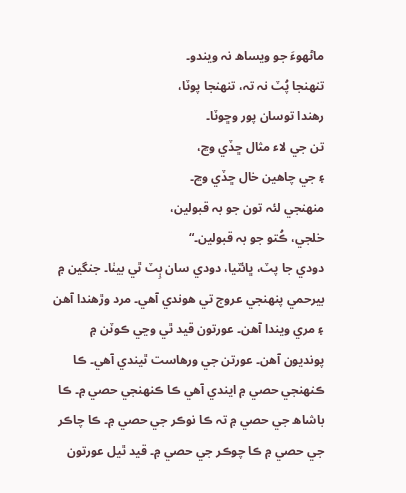ماڻھوءَ جو ويساھ نہ ويندو۔
تنھنجا پُٽ نہ تہ، تنھنجا پوٽا،
رھندا توسان پور وڇوٽا۔
تن جي لاء مثال ڇڏي وڃ،
۽ جي چاھين خال ڇڏي وڃ۔
منھنجي لئہ تون جو بہ قبولين،
خلجي، ڪُتو جو بہ قبولین۔“
دودي جا پٽ، ڀائٽيا، دودي سان ٻِٽ ٿي بيٺا۔ جنگين ۾ بيرحمي پنھنجي عروج تي ھوندي آھي۔ مرد وڙھندا آھن ۽ مري ويندا آھن۔ عورتون قيد ٿي وڃي ڪوٽن ۾ پونديون آھن۔ عورتن جي ورھاست ٿيندي آھي۔ ڪا ڪنھنجي حصي ۾ ايندي آھي ڪا ڪنھنجي حصي ۾۔ ڪا باشاھ جي حصي ۾ تہ ڪا نوڪر جي حصي ۾۔ ڪا چاڪر جي حصي ۾ ڪا چوڪر جي حصي ۾۔ قيد ٿيل عورتون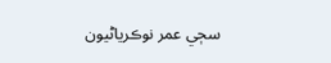سڄي عمر نوڪرياڻيون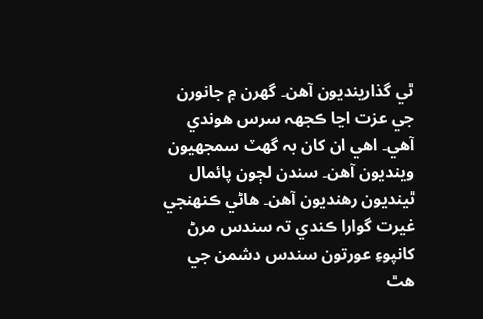ٿي گذارينديون آھن۔ گهرن ۾ جانورن جي عزت اڃا ڪجهہ سرس ھوندي آھي۔ اھي ان کان بہ گهٽ سمجهيون وينديون آھن۔ سندن لڄون پائمال ٿينديون رھنديون آھن۔ ھاڻي ڪنھنجي غيرت گوارا ڪندي تہ سندس مرڻ کانپوءِ عورتون سندس دشمن جي ھٿ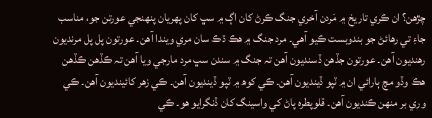چڙھن؟ ان ڪري تاريخ ۾ مَردن آخري جنگ ڪرڻ کان اڳ ۾ سڀ کان پھريان پنھنجي عورتن جو، مناسب جاءِ تي رھائڻ جو بندوبست ڪيو آھي۔ مرد جنگ ۾ ھڪ ڌڪ سان مري ويندا آھن۔ عورتون پل پل مرنديون رھنديون آھن۔ عورتون جڏھن ڏسنديون آھن تہ جنگ ۾ سندن سڀ مرد مارجي ويا آھن تہ ڪڏھن ڪڏھن ھڪ وڏو مچ ٻارائي ان ۾ ٽپو ڏينديون آھن۔ ڪي کوھ ۾ ٽپو ڏينديون آھن۔ ڪي زھر کائينديون آھن۔ ڪي وري بر منھن ڪنديون آھن۔ قلوپطره پاڻ کي واسينگ کان ڏنگرايو ھو۔ ڪي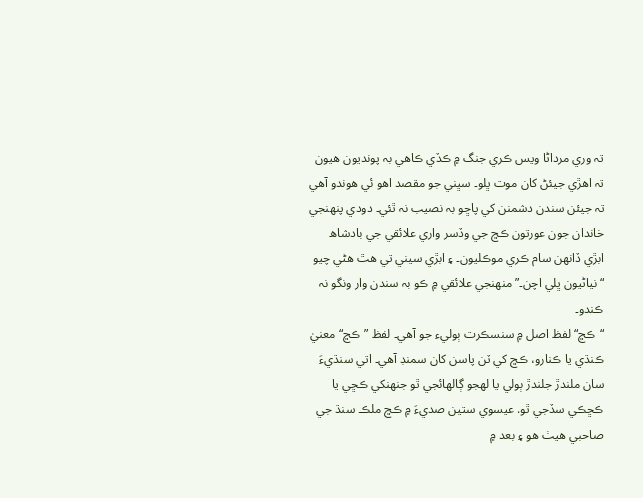تہ وري مرداڻا ويس ڪري جنگ ۾ ڪڏي ڪاھي بہ پونديون ھيون تہ اھڙي جيئڻ کان موت ڀلو۔ سڀني جو مقصد اھو ئي ھوندو آھي تہ جيئن سندن دشمنن کي پاڇو بہ نصيب نہ ٿئي۔ دودي پنھنجي خاندان جون عورتون ڪڇ جي وڏسر واري علائقي جي بادشاھ ابڙي ڏانھن سام ڪري موڪليون۔ ۽ ابڙي سيني تي ھٿ ھڻي چيو “نياڻيون ڀلي اچن۔” منھنجي علائقي ۾ ڪو بہ سندن وار ونگو نہ ڪندو۔
“ڪڇ“لفظ اصل ۾ سنسڪرت ٻوليء جو آھي۔ لفظ ”ڪڇ“ معنيٰ ڪنڌي يا ڪنارو، ڪڇ کي ٽن پاسن کان سمنڊ آھي۔ اتي سنڌيءَ سان ملندڙ جلندڙ ٻولي يا لھجو ڳالھائجي ٿو جنھنکي ڪڇي يا ڪڇڪي سڏجي ٿو. عيسوي ستين صديءَ ۾ ڪڇ ملڪ سنڌ جي صاحبي هيٺ هو ۽ بعد ۾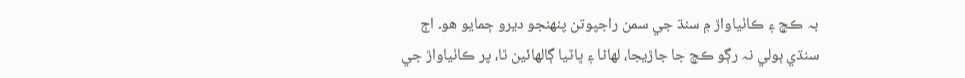بہ ڪڇ ۽ ڪاٺياواڙ ۾ سنڌ جي سمن راجپوتن پنهنجو دیرو ڄمايو هو۔ اڄ سنڌي ٻولي نہ رڳو ڪڇ جا جاڙيجا، لھاڻا ۽ ڀاٽيا ڳالھائين ٿا، پر ڪاٺياواڙ جي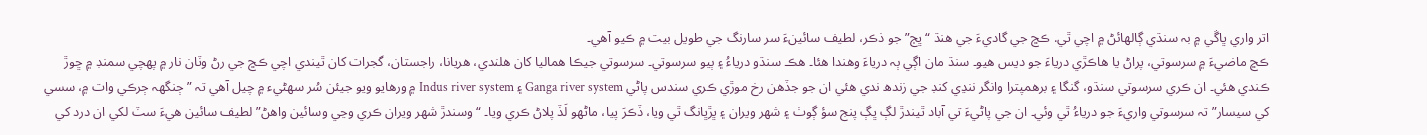اتر واري ڀاڱي ۾ بہ سنڌي ڳالهائڻ ۾ اچي ٿي. ڪڇ جي گاديءَ جي ھنڌ “ڀڄ” جو ذڪر، لطيف سائينءَ سر سارنگ جي طويل بيت ۾ ڪيو آھي۔
ڪڇ ماضيءَ ۾ سرسوتي، پراڻ يا ھاڪڙي درياءَ جو ديس ھيو۔ سنڌ مان اڳي ٻہ درياءَ وھندا ھئا۔ ھڪ سنڌو درياءُ ۽ ٻيو سرسوتي۔ سرسوتي جيڪا ھماليا کان ھلندي، ھريانا، راجستان، گجرات کان ٿيندي اچي ڪڇ جي رڻ وٽان نار ۾ پھچي سمنڊ ۾ ڇوڙ ڪندي ھئي۔ ان ڪري سرسوتي سنڌو، گنگا ۽ برھمپترا وانگر ننڍي کنڊ جي زندھ ندي ھئي ان جو جڏھن رخ موڙي ڪري سندس پاڻي Ganga river system ۽ Indus river system ۾ ورھايو ويو جيئن سُر سھڻيء ۾ چيل آھي تہ ”ڄنگهہ ڄرڪي وات ۾، سسي کي سيسار” تہ سرسوتي واريءَ جو درياءُ ٿي وئي۔ ان جي پاڻيءَ تي آباد ٿيندڙ لڳ ڀڳ پنج سؤ ڳوٺ ۽ شھر ويران ۽ ڀڙڀانگ ٿي ویا، ڏڪرَ پيا، ماڻھو لَڏ پلاڻ ڪري ويا۔ “وسندڙ شھر ويران ڪري وڃي وسائين واھڻ” لطيف سائين ھيءَ سٽ لکي ان درد کي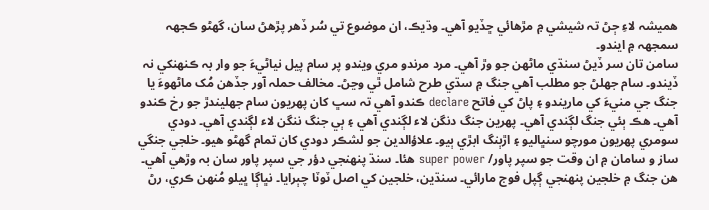ھميشہ لاءِ ڄڻ تہ شيشي ۾ مڙھائي ڇڏيو آھي۔ وڌيڪ، ان موضوع تي سُر ڏھر پڙھڻ سان، گهڻو ڪجهہ سمجهہ ۾ ايندو۔
سامن تان سر ڏيڻ سنڌي ماڻھن جو وڙ آھي۔ مرد مرندو مري ويندو پر سام پيل نياڻيءَ جو وار بہ ڪنھنکي نہ ڏيندو۔ سام جهلڻ جو مطلب آھي جنگ ۾ سڌي طرح شامل ٿي وڃڻ۔ مخالف حملہ آور جڏھن مُک ماڻھوءَ یا جنگ جي منيءَ کي ماريندو ۽ پاڻ کي فاتح declare ڪندو آھي تہ سڀ کان پھريون سام جهليندڙ جو رخ ڪندو آھي۔ ھڪ ٻئي جنگ لڳندي آھي۔ پھرين جنگ دنگن لاء لڳندي آھي ۽ ٻي جنگ ننگن لاء لڳندي آھي۔ دودي سومري پھريون مورچو سنڀاليو ۽ اڙٻنگ ابڙي ٻيو۔ علاؤالدين جو لشڪر دودي کان تمام گهڻو ھيو۔ خلجي جنگي ساز و سامان ۾ ان وقت جو سپر پاور/ super power ھئا۔ سنڌ پنھنجي دؤر جي سپر پاور سان بہ وڙھي آھي۔ ھن جنگ ۾ خلجين پنھنجي ڳپل فوج مارائي۔ سنڌين، خلجين کي اصل ٽوٽا چٻرايا۔ نڀاڳا ڀيلو مُنھن ڪري، رڻ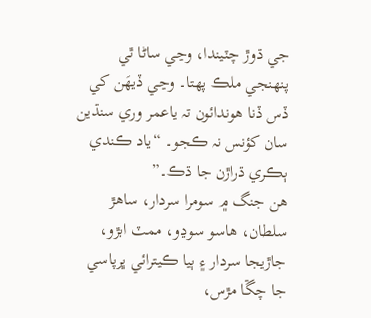جي ڌوڙ چٽيندا، وڃي ساڻا ٿي پنھنجي ملڪ پھتا۔ وڃي ڏيھَن کي ڏس ڏنا ھوندائون تہ ياعمر وري سنڌين سان کؤنس نہ ڪجو۔ “ياد ڪندي ٻڪري ڌراڙن جا ڌڪ۔”
ھن جنگ ۾ سومرا سردار، ساھڙ سلطان، ھاسو سوڍو، ممٽ ابڙو، جاڙيجا سردار ۽ ٻيا ڪيترائي ڀرپاسي جا چڱا مڙس،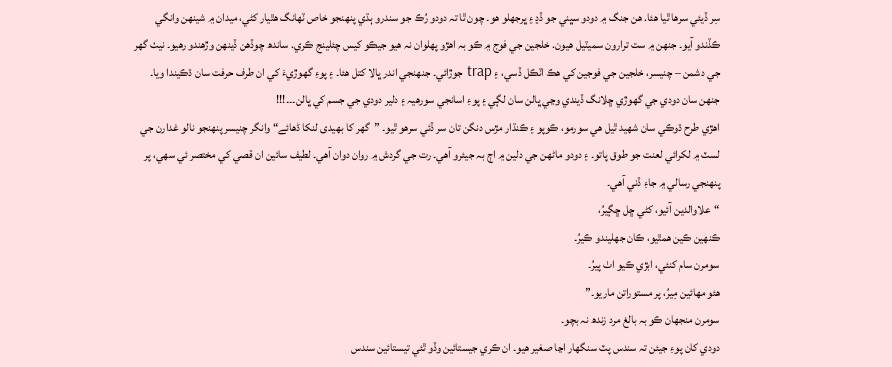سِر ڏيئي سرھا ٿيا ھئا. ھن جنگ ۾ دودو سڀني جو ڏڍ ۽ ڀرجهلو ھو۔ چون ٿا تہ دودو رُڪ جو سندرو ٻڌي پنھنجو خاص ٽھانگ ھٿيار کڻي، ميدان ۾ شينھن وانگي ڪڏندو آيو۔ جنھن ۾ ست ترارون سميٽيل ھيون. خلجين جي فوج ۾ ڪو بہ اھڙو پھلوان نہ ھیو جیڪو کيس چئلينج ڪري. ساندھ چوڏھن ڏينھن وڙھندو رھيو۔ نيٺ گهر جي دشمن – چنيسر، خلجين جي فوجين کي ھڪ اٽڪل ڏسي، ۽ trap جوڙائي۔ جنھنجي اندر ڀالا کتل ھئا۔ ۽ پوءِ گهوڙيءَ کي ان طرف حرفت سان ڌڪيندا ويا۔ جنھن سان دودي جي گھوڙي ڇلانگ ڏيندي وڃي ڀالن سان لڳي ۽ پوءِ اسانجي سورھيہ ۽ دلير دودي جي جسم کي ڀالن۔۔۔!!!
اھڙي طرح ڌوڪي سان شھيد ٿيل ھي سورمو، ڪوپو ۽ ڪنڌار مڙس دنگن تان سر ڏئي سرھو ٿيو۔ ”گھر کا بھیدی لنکا ڈھائے“ وانگر چنيسر پنھنجو نالو غدارن جي لسٽ ۾ لکرائي لعنت جو طوق پاتو۔ ۽ دودو ماڻھن جي دلين ۾ اڄ بہ جیئرو آھي۔ رت جي گردش ۾ روان دوان آھي۔ لطيف سائين ان قصي کي مختصر ئي سھي، پر پنھنجي رسالي ۾ جاءِ ڏني آھي۔
“علاوالدين آئيو، کڻي ڇل ڇڳيرُ،
ڪنھين ڪين ھمٿيو، ڪان جهليندو ڪيرُ۔
سومرن سام کنئي، ابڙي ڪيو اٺ پيرُ۔
ھئو مھائين مِيرُ، پر مستوراتن ماريو۔”
سومرن منجهان ڪو بہ بالغ مرد زندھ نہ بچو۔
دودي کان پوءِ جيئن تہ سندس پٽ سنگهار اڃا صغير ھيو۔ ان ڪري جيستائين وڏو ٿئي تيستائين سندس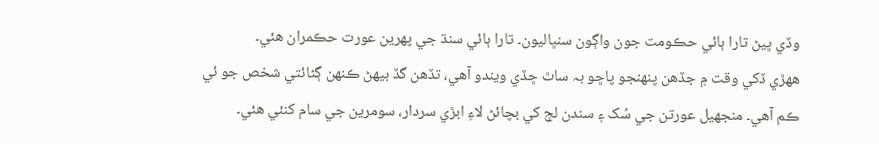وڏي ڀيڻ تارا ٻائي حڪومت جون واڳون سنڀاليون۔ تارا ٻائي سنڌ جي پھرين عورت حڪمران ھئي۔
ھھڙي ڏکي وقت ۾ جڏھن پنھنجو پاڇو بہ ساٿ ڇڏي ويندو آھي، تڏھن گڏ بيھڻ ڪنھن ڳڻائتي شخص جو ئي ڪم آھي۔ منجهيل عورتن جي سُک ۽ سندن لڄ کي بچائڻ لاءِ ابڙي سردار، سومرين جي سام کنئي ھئي۔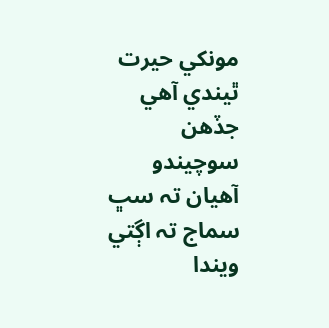مونکي حيرت ٿيندي آھي جڏھن سوچيندو آھيان تہ سڀ سماج تہ اڳتي ويندا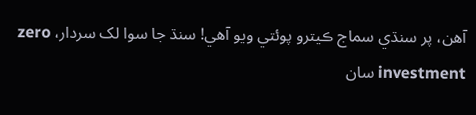آھن، پر سنڌي سماج ڪيترو پوئتي ويو آھي! سنڌ جا سوا لک سردار، zero investment سان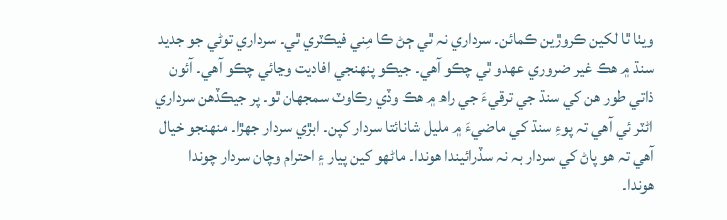ويٺا ٿا لکين ڪروڙين ڪمائن۔ سرداري نہ ٿي ڄڻ ڪا مِني فيڪٽري ٿي۔ سرداري توڻي جو جديد سنڌ ۾ ھڪ غير ضروري عھدو ٿي چڪو آھي۔ جيڪو پنھنجي افاديت وڃائي چڪو آھي۔ آئون ذاتي طور ھن کي سنڌ جي ترقيءَ جي راھ ۾ ھڪ وڏي رڪاوٽ سمجهان ٿو۔ پر جيڪڏھن سرداري اڻٽر ئي آھي تہ پوءِ سنڌ کي ماضيءَ ۾ مليل شانائتا سردار کپن۔ ابڙي سردار جھڙا۔ منھنجو خيال آھي تہ ھو پاڻ کي سردار بہ نہ سڏرائيندا ھوندا۔ ماڻھو کين پيار ۽ احترام وچان سردار چوندا ھوندا۔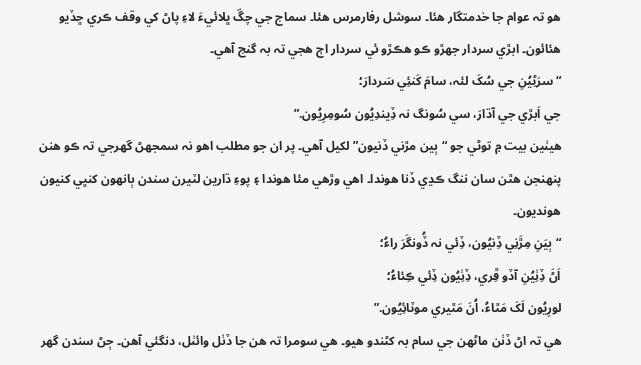ھو تہ عوام جا خدمتگار ھئا۔ سوشل رفارمرس ھئا۔ سماج جي چڱ ڀلائيءَ لاءِ پاڻ کي وقف ڪري ڇڏيو ھئائون۔ ابڙي سردار جھڙو ڪو ھڪڙو ئي سردار اڄ ھجي تہ بہ گنج آھي۔
“سرَڻِيُنِ جي سُکَ لئہ، سامَ کَنئِي سَردارَ؛
جي اَبڙي جي آڌارَ، سي سُونگ نہ ڏِيندِيُون سُومِرِيُون.”
ھيٺين بيت ۾ توڻي جو “ٻين مڙني ڏنيون” لکيل آھي۔ پر ان جو مطلب اھو نہ سمجهڻ گهرجي تہ ڪو ھنن پنھنجن ھٿن سان ننگ ڪڍي ڏنا ھوندا۔ اھي وڙھي مئا ھوندا ۽ پوءِ ڌارين لٽيرن سندن ٻانھون کنڀي کنيون ھونديون۔
“ٻيَنِ مِڙَنِي ڏِنيُون، ڏِئي نہ ڏُونگَرَ راءُ؛
اَڻَ ڏِٺِيُنِ آڏو ڦِري، ڏِٺِيُون ڏِئي ڪِئاءُ؛
لورِيُون لَکَ مَٿاءُ، اُنَ مَٿيري موٽائِيُون.”
ھي تہ اڻ ڏٺن ماڻھن جي سام بہ کڻندو ھيو۔ ھي سومرا تہ ھن جا ڏٺل وائٺل، دنگئي آھن۔ ڄڻ سندن گهر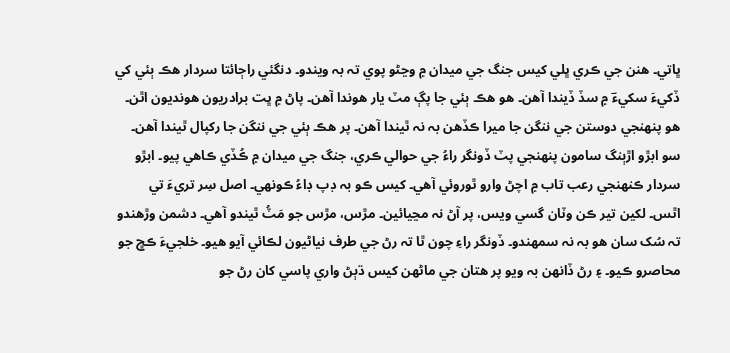ڀاتي۔ ھنن جي ڪري ڀلي کيس جنگ جي ميدان ۾ وڃڻو پوي تہ بہ ویندو۔ دنگئي راڄائتا سردار ھڪ ٻئي کي ڏکيءَ سکيءؔ ۾ سڏ ڏيندا آھن۔ ھو ھڪ ٻئي جا پڳ مٽ يار ھوندا آھن۔ پاڻ ۾ ڀت برادريون ھونديون اٿن۔ ھو پنھنجي دوستن جي ننگن جا ميرا ڪڏھن بہ نہ ٿيندا آھن۔ پر ھڪ ٻئي جي ننگن جا رکپال ٿيندا آھن۔ سو ابڙو اڙٻنگ سامون پنھنجي پٽ ڏونگر راءُ جي حوالي ڪري، جنگ جي ميدان ۾ ڪُڏي ڪاھي پيو۔ ابڙو سردار ڪنھنجي رعب تاب ۾ اچڻ وارو ٿوروئي آھي۔ کيس ڪو بہ ڊپ ڊاءُ ڪونھي۔ اصل سِر تريءَ تي اٿس۔ لکين تير ڪن وٽان گسي ويس، پر آڻ نہ مڃيائين۔ مڙس، مڙس جو مَٽُ ٿيندو آھي۔ دشمن وڙھندو تہ سُک سان ھو بہ نہ سمھندو۔ ڏونگر راءِ چون ٿا تہ رڻ جي طرف نياڻيون لڪائي آيو ھيو۔ خلجيءَ ڪڇ جو محاصرو ڪيو۔ ۽ رڻ ڏانھن بہ ویو پر ھتان جي ماڻھن کيس ڌٻڻ واري پاسي کان رڻ جو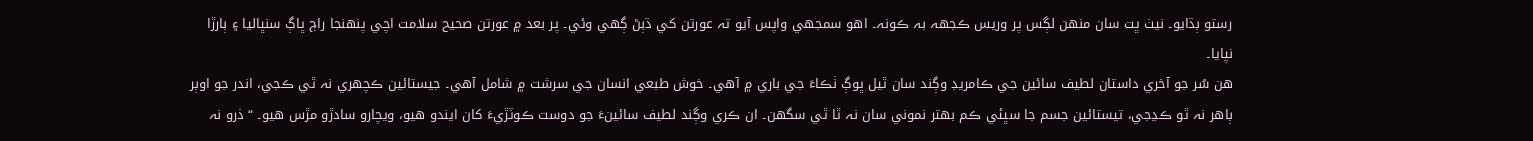رستو ٻڌايو۔ نيٺ ڀت سان منھن لڳس پر وريس ڪجهہ بہ ڪونہ۔ اھو سمجهي واپس آيو تہ عورتن کي ڌٻڻ ڳھي وئي۔ پر بعد ۾ عورتن صحيح سلامت اچي پنھنجا راڄ ڀاڳ سنڀاليا ۽ ٻارڙا نپايا۔
ھن سُر جو آخري داستان لطيف سائين جي ڪامريڊ وڳند سان ٿيل ڀوڳ ٺڪاءَ جي باري ۾ آھي۔ خوش طبعي انسان جي سرشت ۾ شامل آھي۔ جيستائين ڪچھري نہ ٿي ڪجي، اندر جو اوٻر ٻاھر نہ ٿو ڪڍجي، تيستائين جسم جا سڀئي ڪم بھتر نموني سان نہ ٿا ٿي سگهن۔ ان ڪري وڳند لطيف سائينءَ جو دوست ڪوٽڙيءَ کان ايندو ھيو، ويچارو سادڙو مڙس ھيو۔ “ذرو نہ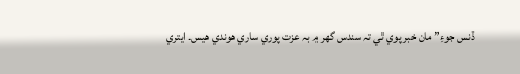ڏنس جوءِ” مان خبر پوي ٿي تہ سندس گهر ۾ بہ عزت پوري ساري ھوندي ھیس۔ ايتري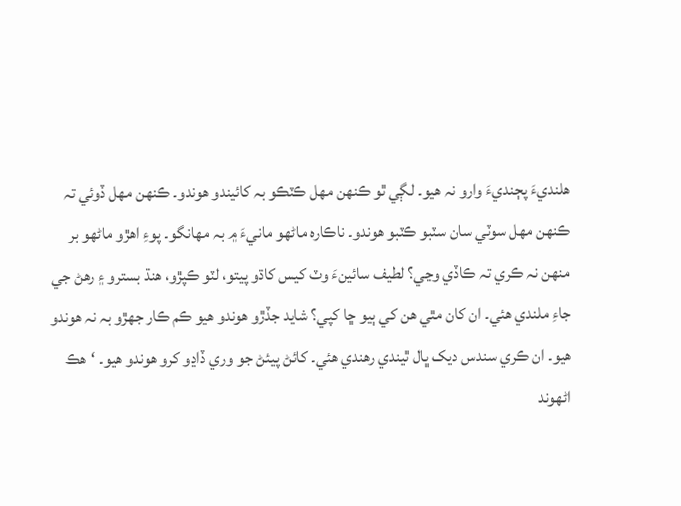ھلنديءَ پڄنديءَ وارو نہ ھیو۔ لڳي ٿو ڪنھن مھل ڪٽڪو بہ کائيندو ھوندو۔ ڪنھن مھل ڏوئي تہ ڪنھن مھل سوٽي سان سٽبو ڪٽبو ھوندو۔ ناڪاره ماڻھو مانيءَ ۾ بہ مھانگو۔ پوءِ اھڙو ماڻھو بر منھن نہ ڪري تہ ڪاڏي وڃي؟ لطيف سائينءَ وٽ کيس کاڌو پيتو، لٽو ڪپڙو، ھنڌ بسترو ۽ رھڻ جي جاءِ ملندي ھئي۔ ان کان مٿي ھن کي ٻيو ڇا کپي؟ شايد جڏڙو ھوندو ھيو ڪم ڪار جھڙو بہ نہ ھوندو ھیو۔ ان ڪري سندس ديک ڀال ٿيندي رھندي ھئي۔ کائڻ پيئڻ جو وري ڏاڍو کرو ھوندو ھيو۔ ‘ھڪ اڻھوند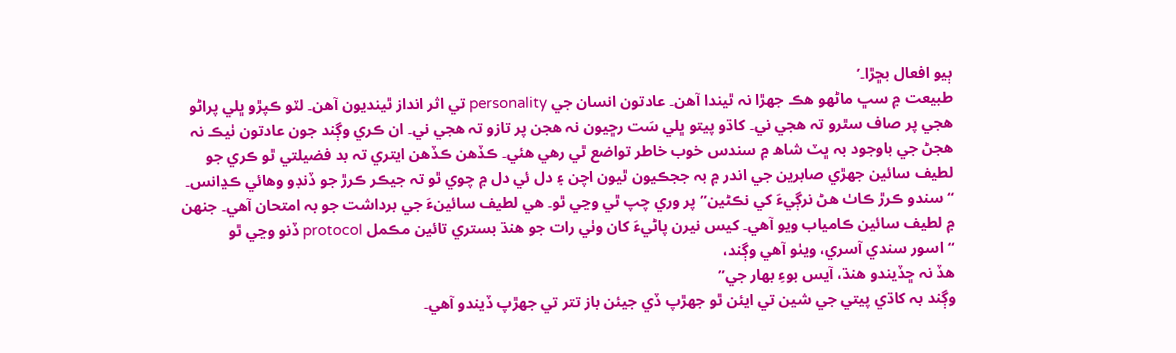ٻيو افعال بڇڙا۔’
طبيعت ۾ سڀ ماڻھو ھڪ جھڙا نہ ٿيندا آھن۔ عادتون انسان جي personality تي اثر انداز ٿينديون آھن۔ لٽو ڪپڙو ڀلي پراڻو ھجي پر صاف سٿرو تہ ھجي ني۔ کاڌو پيتو ڀلي سَت رڇيون نہ ھجن پر تازو تہ ھجي ني۔ ان ڪري وڳند جون عادتون ٺيڪ نہ ھجڻ جي باوجود بہ ڀٽ شاھ ۾ سندس خوب خاطر تواضع ٿي رھي ھئي۔ ڪڏھن ڪڏھن ايتري تہ بد فضیلتي ٿو ڪري جو لطيف سائين جھڙي صابرين جي اندر ۾ بہ ججڪيون ٿيون اچن ۽ دل ئي دل ۾ چوي ٿو تہ جیڪر ڪرڙ جو ڏنڊو وھائي ڪڍانس۔ “سندو ڪرڙ ڪاٺ ھڻ نرڳيءَ کي نڪڻين” پر وري چپ ٿي وڃي ٿو۔ ھي لطيف سائينءَ جي برداشت جو بہ امتحان آھي۔ جنھن ۾ لطيف سائين ڪامياب ويو آھي۔ کيس نيرن پاڻيءَ کان وٺي رات جو ھنڌ بستري تائين مڪمل protocol ڏنو وڃي ٿو
“اسور سندي آسري، ويٺو آھي وڳند،
ھڏ نہ ڇڏيندو ھنڌ، آيس بوءِ بھار جي”
وڳند بہ کاڌي پيتي جي شين تي ايئن ٿو جهڙپ ڏي جيئن باز تتر تي جهڙپ ڏيندو آھي۔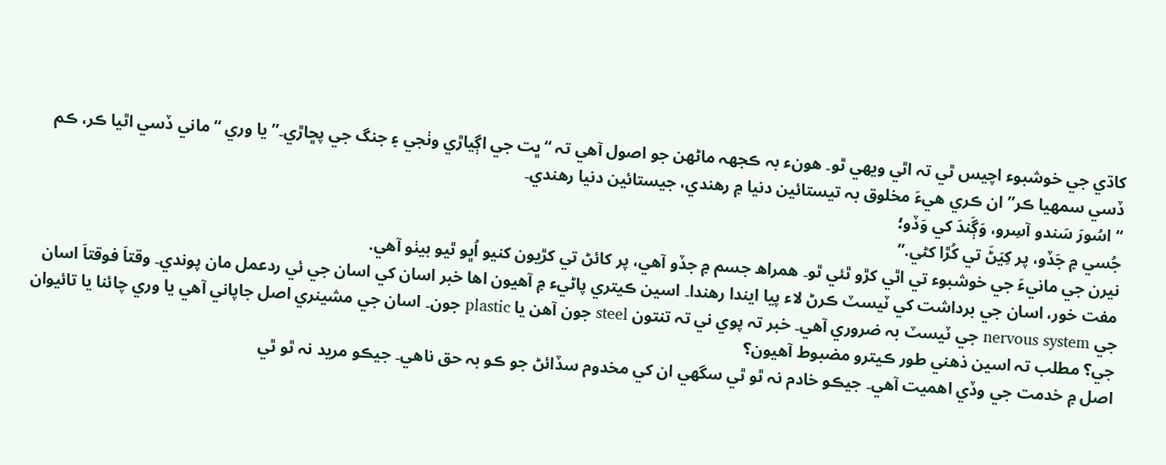کاڌي جي خوشبوء اچيس ٿي تہ اٿي ويھي ٿو۔ ھونء بہ ڪجهہ ماٹھن جو اصول آھي تہ “ڀت جي اڳياڙي وٺجي ۽ جنگ جي پڇاڙي۔” يا وري “ماني ڏسي اٿيا ڪر، ڪم ڏسي سمھيا ڪر” ان ڪري ھيءَ مخلوق بہ تیستائین دنیا ۾ رھندي، جيستائين دنيا رھندي۔
“اسُورَ سَندو آسِرو، وَڳَندَ کي وَڏو؛
جُسي ۾ جَڏو، پر کِيَڻَ تي کُڙا کڻي.”
نيرن جي مانيءَ جي خوشبوء تي اٿي کڙو ٿئي ٿو۔ ھمراھ جسم ۾ جڏو آهي، پر کائڻ تي کڙيون کنيو اُڀو ٿيو بيٺو آھي.
مفت خور، اسان جي برداشت کي ٽيسٽ ڪرڻ لاء پيا ايندا رھندا۔ اسين ڪيتري پاڻيء ۾ آھيون اھا خبر اسان کي اسان جي ئي ردعمل مان پوندي۔ وقتاَ فوقتاَ اسان جي nervous system جي ٽيسٽ بہ ضروري آھي۔ خبر تہ پوي ني تہ تنتون steel جون آھن يا plastic جون۔ اسان جي مشينري اصل جاپاني آھي يا وري چائنا يا تائيوان جي؟ مطلب تہ اسين ذھني طور ڪيترو مضبوط آھيون؟
اصل ۾ خدمت جي وڏي اھميت آھي۔ جيڪو خادم نہ ٿو ٿي سگهي ان کي مخدوم سڏائڻ جو ڪو بہ حق ناھي۔ جيڪو مريد نہ ٿو ٿي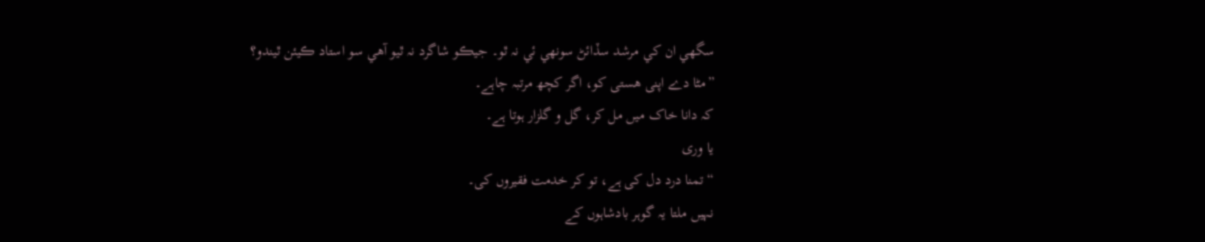سگهي ان کي مرشد سڏائڻ سونھي ئي نہ ٿو۔ جيڪو شاگرد نہ ٿيو آھي سو استاد ڪيئن ٿيندو؟
”مٹا دے اپنی ھستی کو، اگر کچھ مرتبہ چاہے۔
کہ دانا خاک میں مل کر، گل و گلزار ہوتا ہے۔
یا وری
“تمنا درد دل کی ہے، تو کر خدمت فقیروں کی۔
نہیں ملتا یہ گوہر بادشاہوں کے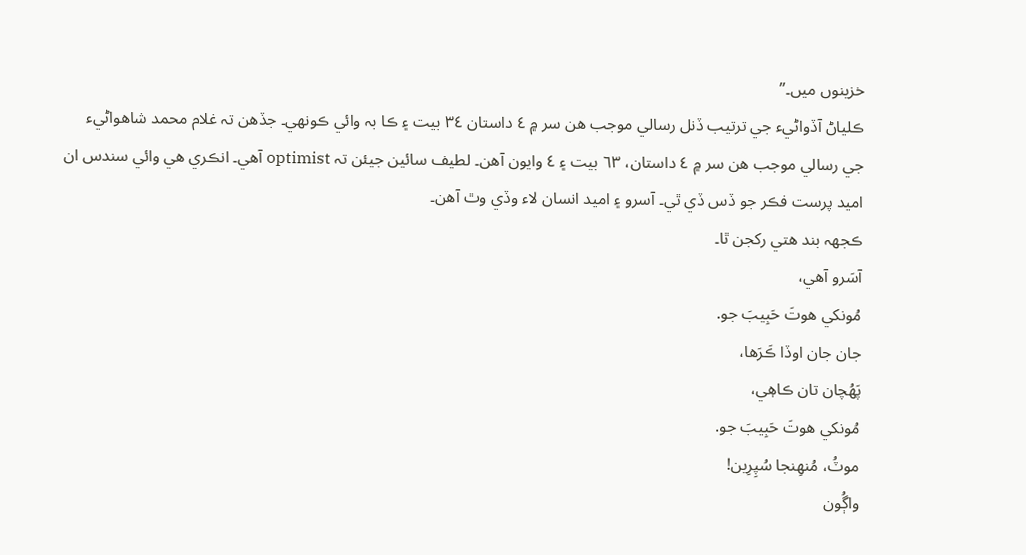خزینوں میں۔”
ڪلياڻ آڏواڻيء جي ترتيب ڏنل رسالي موجب ھن سر ۾ ٤ داستان ٣٤ بيت ۽ ڪا بہ وائي ڪونھي۔ جڏھن تہ غلام محمد شاھواڻيء جي رسالي موجب ھن سر ۾ ٤ داستان، ٦٣ بيت ۽ ٤ وايون آھن۔ لطيف سائين جيئن تہ optimist آھي۔ انڪري ھي وائي سندس ان اميد پرست فڪر جو ڏس ڏي ٿي۔ آسرو ۽ اميد انسان لاء وڏي وٿ آھن۔
ڪجهہ بند ھتي رکجن ٿا۔
آسَرو آھي،
مُونکي ھوتَ حَبِيبَ جو.
جان جان اوڏا ڪَرَھا،
پَھُچان تان ڪاھٖي،
مُونکي ھوتَ حَبِيبَ جو.
موٽُ، مُنهِنجا سُپِرِين!
واڳُون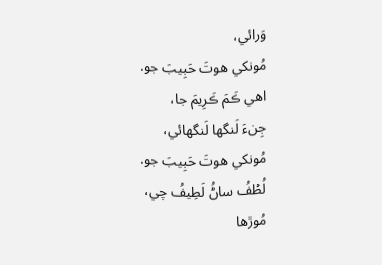وَرائي،
مُونکي ھوتَ حَبِيبَ جو.
اھي ڪَمَ ڪَرِيمَ جا،
جِنءَ لَنگها لَنگهائي،
مُونکي ھوتَ حَبِيبَ جو.
لُطۡفُ ساڻُ لَطِيفُ چي،
مُوڙھا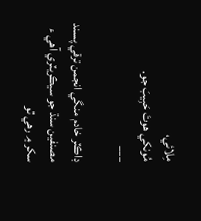مِلائي،
مُونکي ھوتَ حَبِيبَ جو.
___

ڊاڪٽر خادم منگي انجمن ترقي پسند مصنفين سنڌ جو سيڪريٽري آهي ء سکر ۾ رھي ٿو